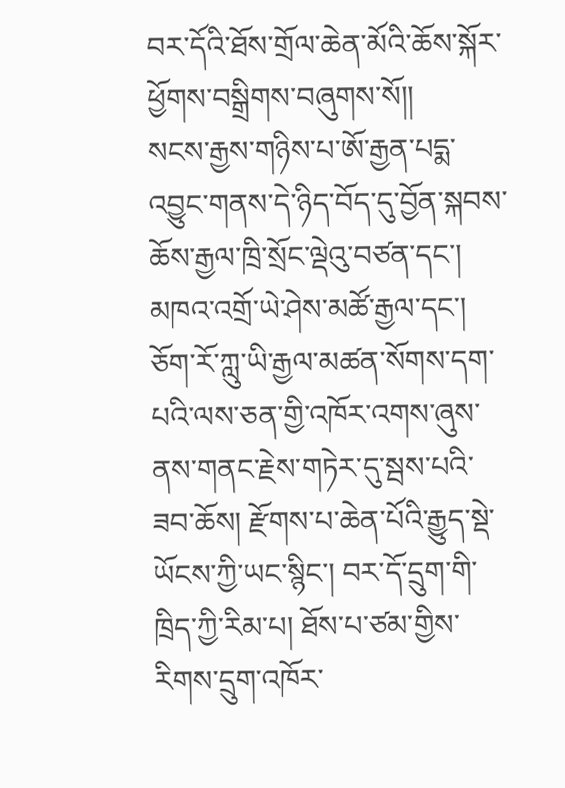བར་དོའི་ཐོས་གྲོལ་ཆེན་མོའི་ཆོས་སྐོར་ཕྱོགས་བསྒྲིགས་བཞུགས་སོ།།
སངས་རྒྱས་གཉིས་པ་ཨོ་རྒྱན་པདྨ་འབྱུང་གནས་དེ་ཉིད་བོད་དུ་བྱོན་སྐབས་ཆོས་རྒྱལ་ཁྲི་སྲོང་ལྡེའུ་བཙན་དང་། མཁའ་འགྲོ་ཡེ་ཤེས་མཚོ་རྒྱལ་དང་། ཅོག་རོ་ཀླུ་ཡི་རྒྱལ་མཚན་སོགས་དག་པའི་ལས་ཅན་གྱི་འཁོར་འགས་ཞུས་ནས་གནང་རྗེས་གཏེར་དུ་སྦས་པའི་ཟབ་ཆོས། རྫོགས་པ་ཆེན་པོའི་རྒྱུད་སྡེ་ཡོངས་ཀྱི་ཡང་སྙིང་། བར་དོ་དྲུག་གི་ཁྲིད་ཀྱི་རིམ་པ། ཐོས་པ་ཙམ་གྱིས་རིགས་དྲུག་འཁོར་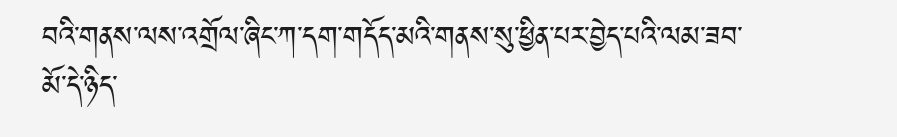བའི་གནས་ལས་འགྲོལ་ཞིང་ཀ་དག་གདོད་མའི་གནས་སུ་ཕྱིན་པར་བྱེད་པའི་ལམ་ཟབ་མོ་དེ་ཉིད་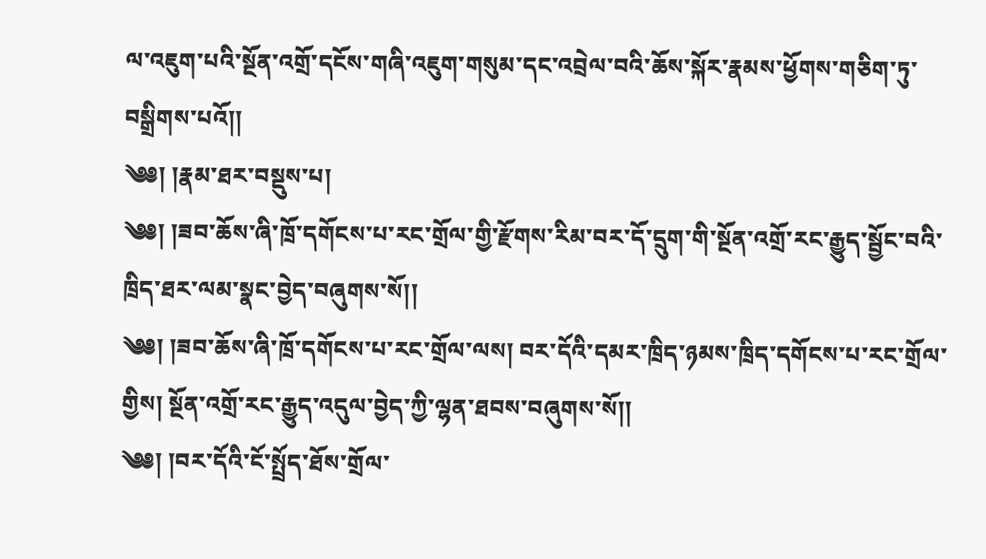ལ་འཇུག་པའི་སྔོན་འགྲོ་དངོས་གཞི་འཇུག་གསུམ་དང་འབྲེལ་བའི་ཆོས་སྐོར་རྣམས་ཕྱོགས་གཅིག་ཏུ་བསྒྲིགས་པའོ།།
༄༅། །རྣམ་ཐར་བསྡུས་པ།
༄༅། །ཟབ་ཆོས་ཞི་ཁྲོ་དགོངས་པ་རང་གྲོལ་གྱི་རྫོགས་རིམ་བར་དོ་དྲུག་གི་སྔོན་འགྲོ་རང་རྒྱུད་སྦྱོང་བའི་ཁྲིད་ཐར་ལམ་སྣང་བྱེད་བཞུགས་སོ།།
༄༅། །ཟབ་ཆོས་ཞི་ཁྲོ་དགོངས་པ་རང་གྲོལ་ལས། བར་དོའི་དམར་ཁྲིད་ཉམས་ཁྲིད་དགོངས་པ་རང་གྲོལ་གྱིས། སྔོན་འགྲོ་རང་རྒྱུད་འདུལ་བྱེད་ཀྱི་ལྷན་ཐབས་བཞུགས་སོ།།
༄༅། །བར་དོའི་ངོ་སྤྲོད་ཐོས་གྲོལ་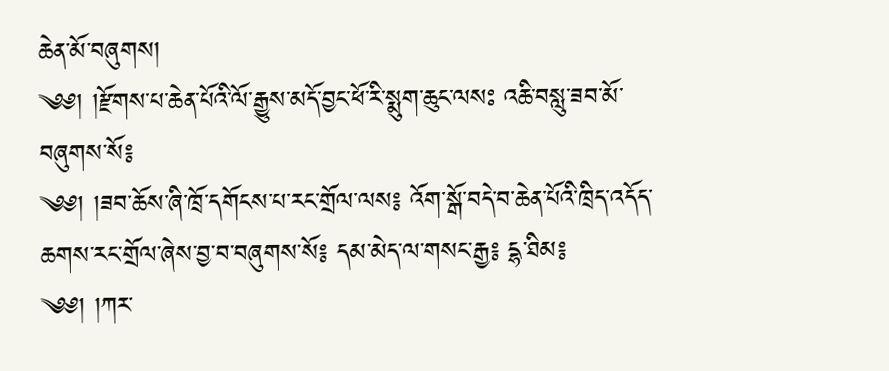ཆེན་མོ་བཞུགས།
༄༅། །རྫོགས་པ་ཆེན་པོའི་ལོ་རྒྱུས་མདོ་བྱང་ཕོ་རི་སྨུག་ཆུང་ལསཿ འཆི་བསླུ་ཟབ་མོ་བཞུགས་སོ༔
༄༅། །ཟབ་ཆོས་ཞི་ཁྲོ་དགོངས་པ་རང་གྲོལ་ལས༔ འོག་སྒོ་བདེ་བ་ཆེན་པོའི་ཁྲིད་འདོད་ཆགས་རང་གྲོལ་ཞེས་བྱ་བ་བཞུགས་སོ༔ དམ་མེད་ལ་གསང་རྒྱ༔ དྷ་ཐིམ༔
༄༅། །ཀར་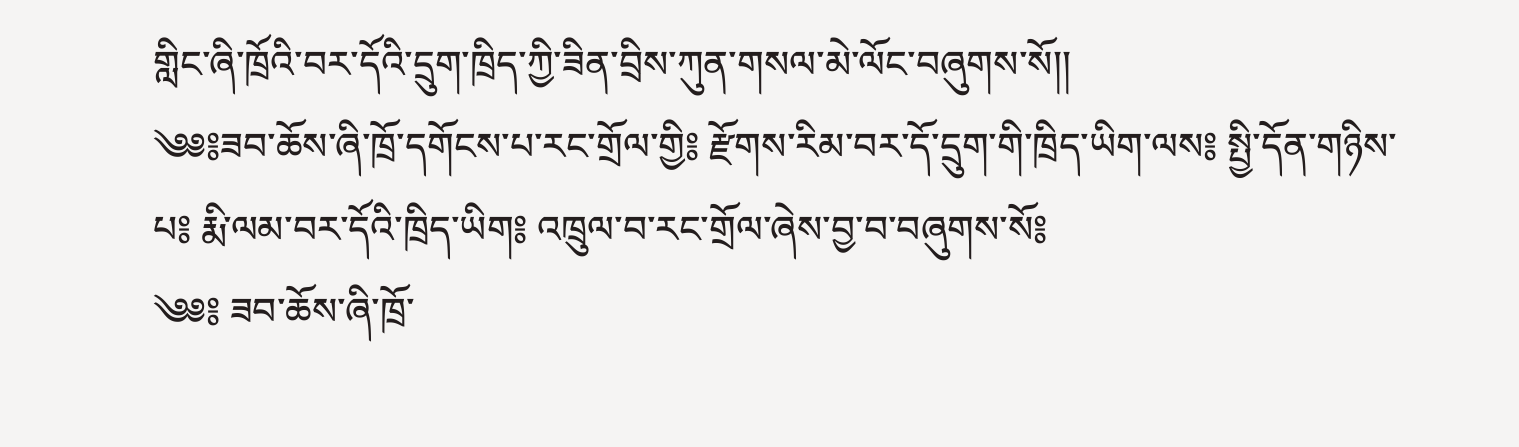གླིང་ཞི་ཁྲོའི་བར་དོའི་དྲུག་ཁྲིད་ཀྱི་ཟིན་བྲིས་ཀུན་གསལ་མེ་ལོང་བཞུགས་སོ།།
༄༅༔ཟབ་ཆོས་ཞི་ཁྲོ་དགོངས་པ་རང་གྲོལ་གྱི༔ རྫོགས་རིམ་བར་དོ་དྲུག་གི་ཁྲིད་ཡིག་ལས༔ སྤྱི་དོན་གཉིས་པ༔ རྨི་ལམ་བར་དོའི་ཁྲིད་ཡིག༔ འཁྲུལ་བ་རང་གྲོལ་ཞེས་བྱ་བ་བཞུགས་སོ༔
༄༅༔ ཟབ་ཆོས་ཞི་ཁྲོ་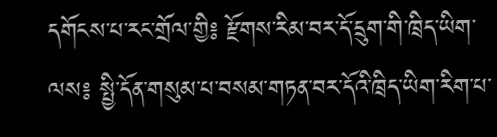དགོངས་པ་རང་གྲོལ་གྱི༔ རྫོགས་རིམ་བར་དོ་དྲུག་གི་ཁྲིད་ཡིག་ལས༔ སྤྱི་དོན་གསུམ་པ་བསམ་གཏན་བར་དོའི་ཁྲིད་ཡིག་རིག་པ་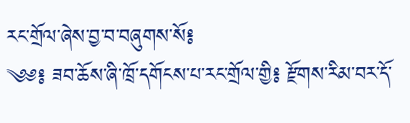རང་གྲོལ་ཞེས་བྱ་བ་བཞུགས་སོ༔
༄༅༔ ཟབ་ཆོས་ཞི་ཁྲོ་དགོངས་པ་རང་གྲོལ་གྱི༔ རྫོགས་རིམ་བར་དོ་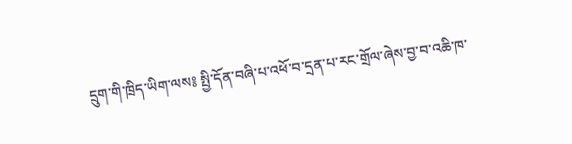དྲུག་གི་ཁྲིད་ཡིག་ལས༔ སྤྱི་དོན་བཞི་པ་འཕོ་བ་དྲན་པ་རང་གྲོལ་ཞེས་བྱ་བ་འཆི་ཁ་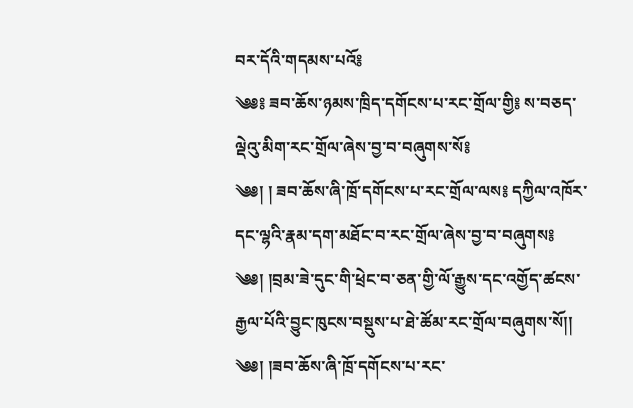བར་དོའི་གདམས་པའོ༔
༄༅༔ ཟབ་ཆོས་ཉམས་ཁྲིད་དགོངས་པ་རང་གྲོལ་གྱི༔ ས་བཅད་ལྡེའུ་མིག་རང་གྲོལ་ཞེས་བྱ་བ་བཞུགས་སོ༔
༄༅། ། ཟབ་ཆོས་ཞི་ཁྲོ་དགོངས་པ་རང་གྲོལ་ལས༔ དཀྱིལ་འཁོར་དང་ལྷའི་རྣམ་དག་མཐོང་བ་རང་གྲོལ་ཞེས་བྱ་བ་བཞུགས༔
༄༅། །བྲམ་ཟེ་དུང་གི་ཕྲེང་བ་ཅན་གྱི་ལོ་རྒྱུས་དང་འགྱོད་ཚངས་རྒྱལ་པོའི་བྱུང་ཁུངས་བསྡུས་པ་ཐེ་ཚོམ་རང་གྲོལ་བཞུགས་སོ།།
༄༅། །ཟབ་ཆོས་ཞི་ཁྲོ་དགོངས་པ་རང་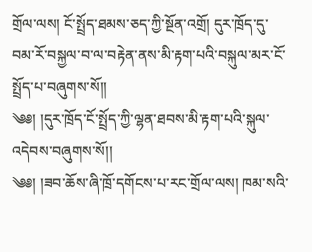གྲོལ་ལས། ངོ་སྤྲོད་ཐམས་ཅད་ཀྱི་སྔོན་འགྲོ། དུར་ཁྲོད་དུ་བམ་རོ་བསྐྱལ་བ་ལ་བརྟེན་ནས་མི་རྟག་པའི་བསྐུལ་མར་ངོ་སྤྲོད་པ་བཞུགས་སོ།།
༄༅། །དུར་ཁྲོད་ངོ་སྤྲོད་ཀྱི་ལྷན་ཐབས་མི་རྟག་པའི་སྐུལ་འདེབས་བཞུགས་སོ།།
༄༅། །ཟབ་ཆོས་ཞི་ཁྲོ་དགོངས་པ་རང་གྲོལ་ལས། ཁམ་སའི་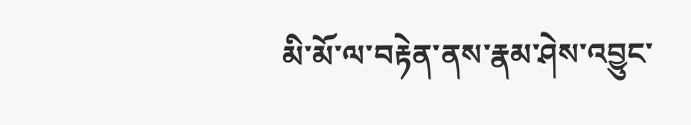མི་མོ་ལ་བརྟེན་ནས་རྣམ་ཤེས་འབྱུང་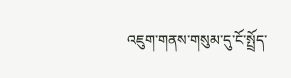འཇུག་གནས་གསུམ་དུ་ངོ་སྤྲོད་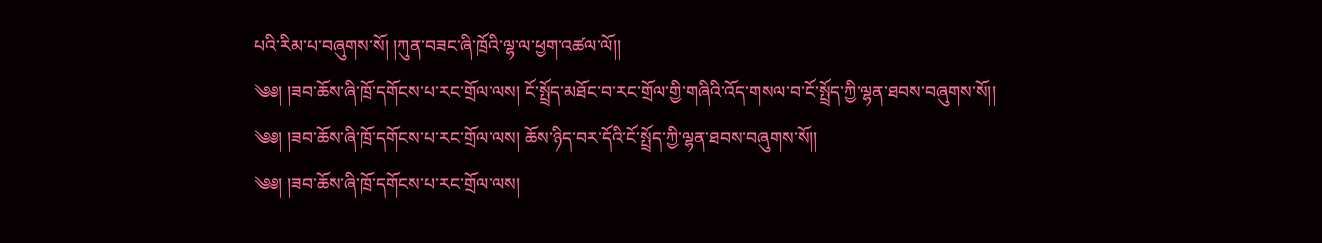པའི་རིམ་པ་བཞུགས་སོ། །ཀུན་བཟང་ཞི་ཁྲོའི་ལྷ་ལ་ཕྱག་འཚལ་ལོ།།
༄༅། །ཟབ་ཆོས་ཞི་ཁྲོ་དགོངས་པ་རང་གྲོལ་ལས། ངོ་སྤྲོད་མཐོང་བ་རང་གྲོལ་གྱི་གཞིའི་འོད་གསལ་བ་ངོ་སྤྲོད་ཀྱི་ལྷན་ཐབས་བཞུགས་སོ།།
༄༅། །ཟབ་ཆོས་ཞི་ཁྲོ་དགོངས་པ་རང་གྲོལ་ལས། ཆོས་ཉིད་བར་དོའི་ངོ་སྤྲོད་ཀྱི་ལྷན་ཐབས་བཞུགས་སོ།།
༄༅། །ཟབ་ཆོས་ཞི་ཁྲོ་དགོངས་པ་རང་གྲོལ་ལས།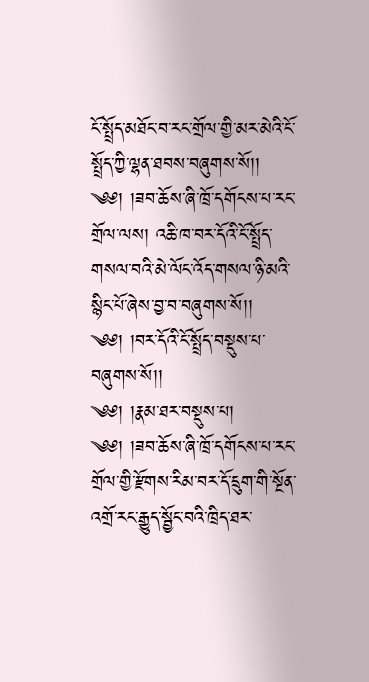ངོ་སྤྲོད་མཐོང་བ་རང་གྲོལ་གྱི་མར་མེའི་ངོ་སྤྲོད་ཀྱི་ལྷན་ཐབས་བཞུགས་སོ།།
༄༅། །ཟབ་ཆོས་ཞི་ཁྲོ་དགོངས་པ་རང་གྲོལ་ལས། འཆི་ཁ་བར་དོའི་ངོ་སྤྲོད་གསལ་བའི་མེ་ལོང་འོད་གསལ་ཉི་མའི་སྙིང་པོ་ཞེས་བྱ་བ་བཞུགས་སོ།།
༄༅། །བར་དོའི་ངོ་སྤྲོད་བསྡུས་པ་བཞུགས་སོ།།
༄༅། །རྣམ་ཐར་བསྡུས་པ།
༄༅། །ཟབ་ཆོས་ཞི་ཁྲོ་དགོངས་པ་རང་གྲོལ་གྱི་རྫོགས་རིམ་བར་དོ་དྲུག་གི་སྔོན་འགྲོ་རང་རྒྱུད་སྦྱོང་བའི་ཁྲིད་ཐར་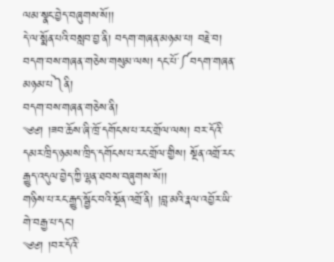ལམ་སྣང་བྱེད་བཞུགས་སོ།།
དེ་ལ་སྨོན་པའི་བསླབ་བྱ་ནི། བདག་གཞན་མཉམ་པ། བརྗེ་བ། བདག་བས་གཞན་གཅེས་གསུམ་ལས། དང་པོ་༼བདག་གཞན་མཉམ་པ༽ནི།
བདག་བས་གཞན་གཅེས་ནི།
༄༅། །ཟབ་ཆོས་ཞི་ཁྲོ་དགོངས་པ་རང་གྲོལ་ལས། བར་དོའི་དམར་ཁྲིད་ཉམས་ཁྲིད་དགོངས་པ་རང་གྲོལ་གྱིས། སྔོན་འགྲོ་རང་རྒྱུད་འདུལ་བྱེད་ཀྱི་ལྷན་ཐབས་བཞུགས་སོ།།
གཉིས་པ་རང་རྒྱུད་སྦྱོང་བའི་སྔོན་འགྲོ་ནི། །བླ་མའི་རྣལ་འབྱོར་ཡི་གེ་བརྒྱ་པ་དང་།
༄༅། །བར་དོའི་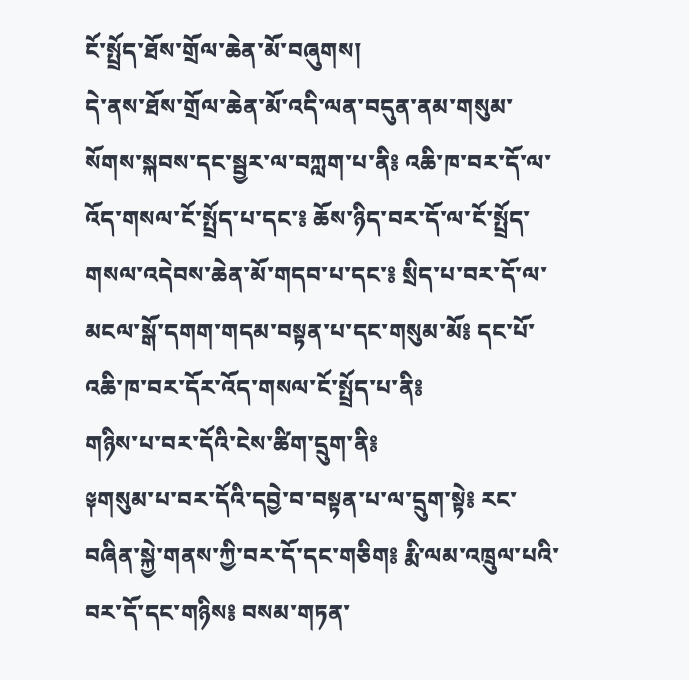ངོ་སྤྲོད་ཐོས་གྲོལ་ཆེན་མོ་བཞུགས།
དེ་ནས་ཐོས་གྲོལ་ཆེན་མོ་འདི་ལན་བདུན་ནམ་གསུམ་སོགས་སྐབས་དང་སྦྱར་ལ་བཀླག་པ་ནི༔ འཆི་ཁ་བར་དོ་ལ་འོད་གསལ་ངོ་སྤྲོད་པ་དང་༔ ཆོས་ཉིད་བར་དོ་ལ་ངོ་སྤྲོད་གསལ་འདེབས་ཆེན་མོ་གདབ་པ་དང་༔ སྲིད་པ་བར་དོ་ལ་མངལ་སྒོ་དགག་གདམ་བསྟན་པ་དང་གསུམ་མོ༔ དང་པོ་འཆི་ཁ་བར་དོར་འོད་གསལ་ངོ་སྤྲོད་པ་ནི༔
གཉིས་པ་བར་དོའི་ངེས་ཚིག་དྲུག་ནི༔
༈གསུམ་པ་བར་དོའི་དབྱེ་བ་བསྟན་པ་ལ་དྲུག་སྟེ༔ རང་བཞིན་སྐྱེ་གནས་ཀྱི་བར་དོ་དང་གཅིག༔ རྨི་ལམ་འཁྲུལ་པའི་བར་དོ་དང་གཉིས༔ བསམ་གཏན་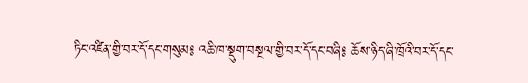ཏིང་འཛིན་གྱི་བར་དོ་དང་གསུམ༔ འཆི་ཁ་སྡུག་བསྔལ་གྱི་བར་དོ་དང་བཞི༔ ཆོས་ཉིད་ཞི་ཁྲོའི་བར་དོ་དང་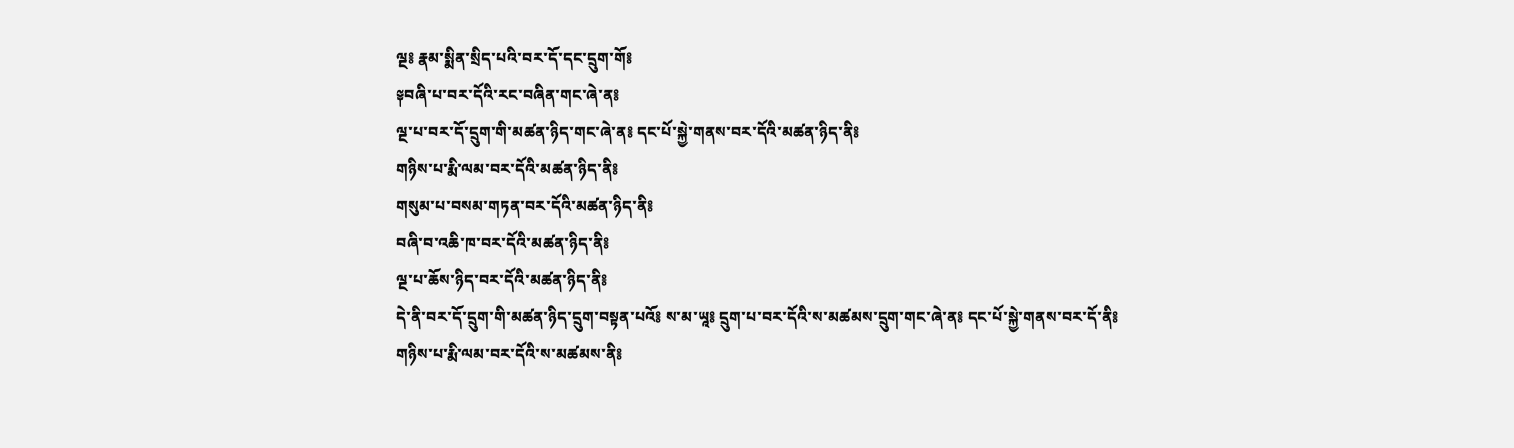ལྔ༔ རྣམ་སྨིན་སྲིད་པའི་བར་དོ་དང་དྲུག་གོ༔
༈བཞི་པ་བར་དོའི་རང་བཞིན་གང་ཞེ་ན༔
ལྔ་པ་བར་དོ་དྲུག་གི་མཚན་ཉིད་གང་ཞེ་ན༔ དང་པོ་སྐྱེ་གནས་བར་དོའི་མཚན་ཉིད་ནི༔
གཉིས་པ་རྨི་ལམ་བར་དོའི་མཚན་ཉིད་ནི༔
གསུམ་པ་བསམ་གཏན་བར་དོའི་མཚན་ཉིད་ནི༔
བཞི་བ་འཆི་ཁ་བར་དོའི་མཚན་ཉིད་ནི༔
ལྔ་པ་ཆོས་ཉིད་བར་དོའི་མཚན་ཉིད་ནི༔
དེ་ནི་བར་དོ་དྲུག་གི་མཚན་ཉིད་དྲུག་བསྟན་པའོ༔ ས་མ་ཡཱ༔ དྲུག་པ་བར་དོའི་ས་མཚམས་དྲུག་གང་ཞེ་ན༔ དང་པོ་སྐྱེ་གནས་བར་དོ་ནི༔
གཉིས་པ་རྨི་ལམ་བར་དོའི་ས་མཚམས་ནི༔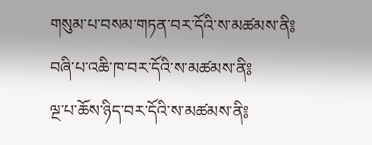གསུམ་པ་བསམ་གཏན་བར་དོའི་ས་མཚམས་ནི༔
བཞི་པ་འཆི་ཁ་བར་དོའི་ས་མཚམས་ནི༔
ལྔ་པ་ཆོས་ཉིད་བར་དོའི་ས་མཚམས་ནི༔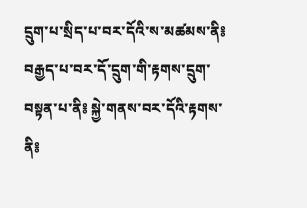དྲུག་པ་སྲིད་པ་བར་དོའི་ས་མཚམས་ནི༔
བརྒྱད་པ་བར་དོ་དྲུག་གི་རྟགས་དྲུག་བསྟན་པ་ནི༔ སྐྱེ་གནས་བར་དོའི་རྟགས་ནི༔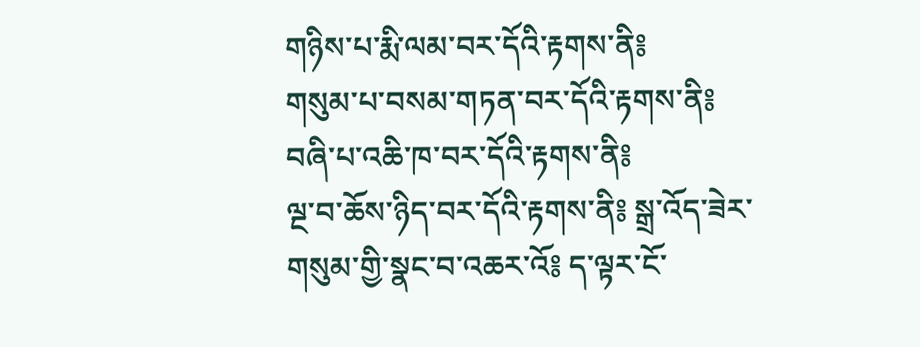གཉིས་པ་རྨི་ལམ་བར་དོའི་རྟགས་ནི༔
གསུམ་པ་བསམ་གཏན་བར་དོའི་རྟགས་ནི༔
བཞི་པ་འཆི་ཁ་བར་དོའི་རྟགས་ནི༔
ལྔ་བ་ཆོས་ཉིད་བར་དོའི་རྟགས་ནི༔ སྒྲ་འོད་ཟེར་གསུམ་གྱི་སྣང་བ་འཆར་འོ༔ ད་ལྟར་ངོ་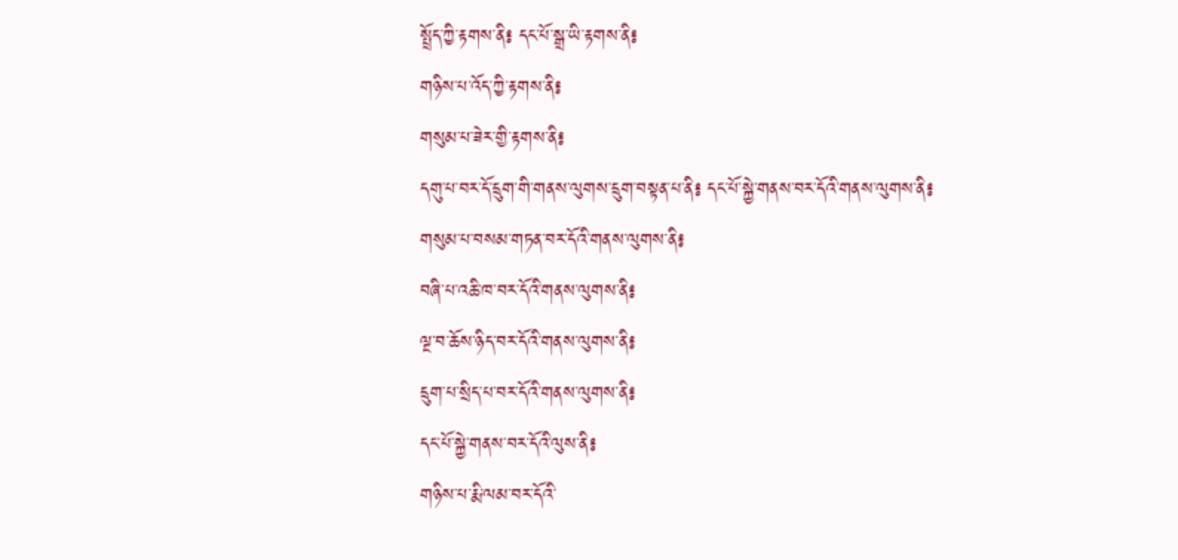སྤྲོད་ཀྱི་རྟགས་ནི༔ དང་པོ་སྒྲ་ཡི་རྟགས་ནི༔
གཉིས་པ་འོད་ཀྱི་རྟགས་ནི༔
གསུམ་པ་ཟེར་གྱི་རྟགས་ནི༔
དགུ་པ་བར་དོ་དྲུག་གི་གནས་ལུགས་དྲུག་བསྟན་པ་ནི༔ དང་པོ་སྐྱེ་གནས་བར་དོའི་གནས་ལུགས་ནི༔
གསུམ་པ་བསམ་གཏན་བར་དོའི་གནས་ལུགས་ནི༔
བཞི་པ་འཆི་ཁ་བར་དོའི་གནས་ལུགས་ནི༔
ལྔ་བ་ཆོས་ཉིད་བར་དོའི་གནས་ལུགས་ནི༔
དྲུག་པ་སྲིད་པ་བར་དོའི་གནས་ལུགས་ནི༔
དང་པོ་སྐྱེ་གནས་བར་དོའི་ལུས་ནི༔
གཉིས་པ་རྨི་ལམ་བར་དོའི་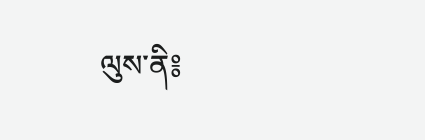ལུས་ནི༔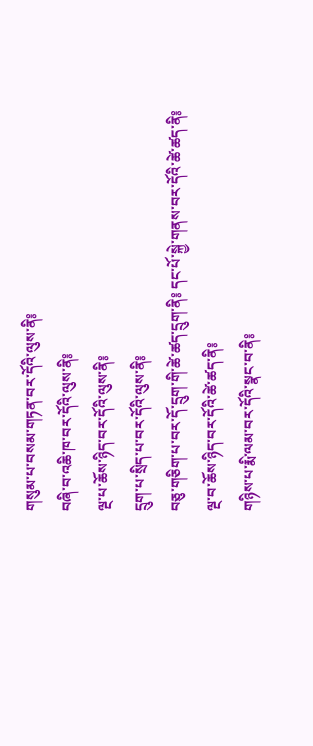གསུམ་པ་བསམ་གཏན་བར་དོའི་ལུས་ནི༔
བཞི་བ་འཆི་ཁ་བར་དོའི་ལུས་ནི༔
ལྔ་པ་ཆོས་ཉིད་བར་དོའི་ལུས་ནི༔
དྲུག་པ་སྲིད་པ་བར་དོའི་ལུས་ནི༔
བཅུ་གཅིག་པ་བར་དོ་དྲུག་གི་ཚེ་ཚད་དྲུག་ནི༔ དང་པོ་སྐྱེ་གནས་བར་དོའི་ཚེ་ཚད་ནི༔
ལྔ་བ་ཆོས་ཉིད་བར་དོའི་ཚེ་ཚད་ནི༔
གཉིས་པ་རྨི་ལམ་བར་དོའི་སྣང་བ་ནི༔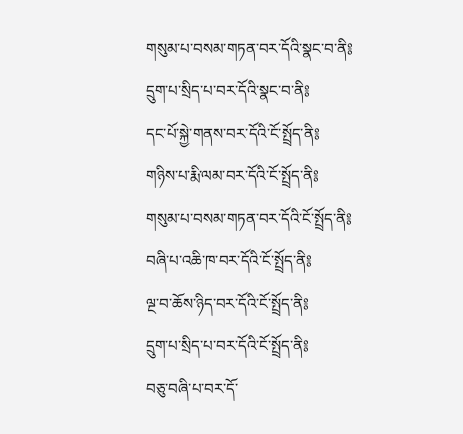གསུམ་པ་བསམ་གཏན་བར་དོའི་སྣང་བ་ནི༔
དྲུག་པ་སྲིད་པ་བར་དོའི་སྣང་བ་ནི༔
དང་པོ་སྐྱེ་གནས་བར་དོའི་ངོ་སྤྲོད་ནི༔
གཉིས་པ་རྨི་ལམ་བར་དོའི་ངོ་སྤྲོད་ནི༔
གསུམ་པ་བསམ་གཏན་བར་དོའི་ངོ་སྤྲོད་ནི༔
བཞི་པ་འཆི་ཁ་བར་དོའི་ངོ་སྤྲོད་ནི༔
ལྔ་བ་ཆོས་ཉིད་བར་དོའི་ངོ་སྤྲོད་ནི༔
དྲུག་པ་སྲིད་པ་བར་དོའི་ངོ་སྤྲོད་ནི༔
བཅུ་བཞི་པ་བར་དོ་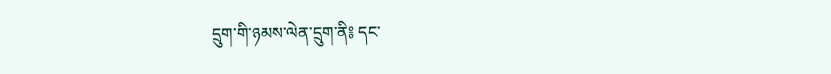དྲུག་གི་ཉམས་ལེན་དྲུག་ནི༔ དང་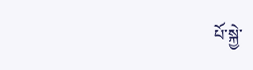པོ་སྐྱེ་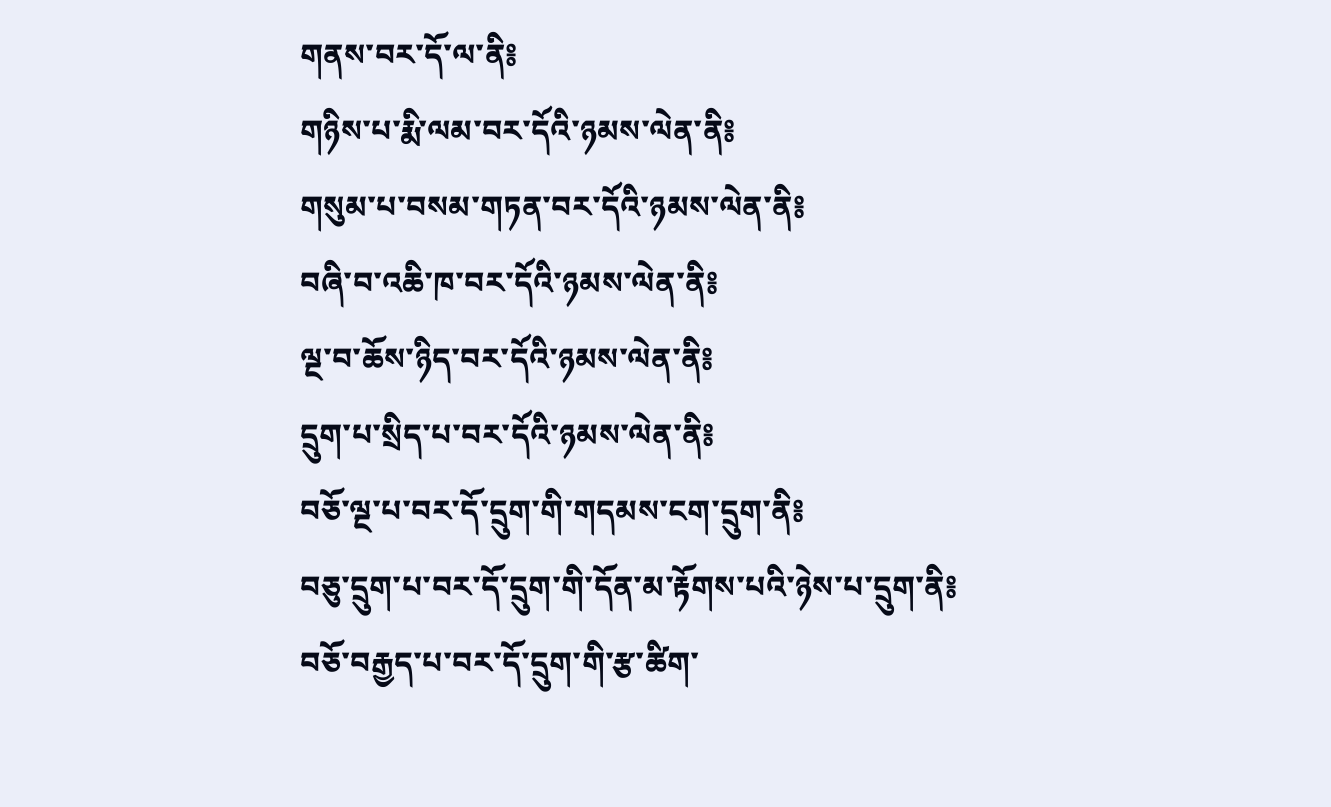གནས་བར་དོ་ལ་ནི༔
གཉིས་པ་རྨི་ལམ་བར་དོའི་ཉམས་ལེན་ནི༔
གསུམ་པ་བསམ་གཏན་བར་དོའི་ཉམས་ལེན་ནི༔
བཞི་བ་འཆི་ཁ་བར་དོའི་ཉམས་ལེན་ནི༔
ལྔ་བ་ཆོས་ཉིད་བར་དོའི་ཉམས་ལེན་ནི༔
དྲུག་པ་སྲིད་པ་བར་དོའི་ཉམས་ལེན་ནི༔
བཅོ་ལྔ་པ་བར་དོ་དྲུག་གི་གདམས་ངག་དྲུག་ནི༔
བཅུ་དྲུག་པ་བར་དོ་དྲུག་གི་དོན་མ་རྟོགས་པའི་ཉེས་པ་དྲུག་ནི༔
བཅོ་བརྒྱད་པ་བར་དོ་དྲུག་གི་རྩ་ཚིག་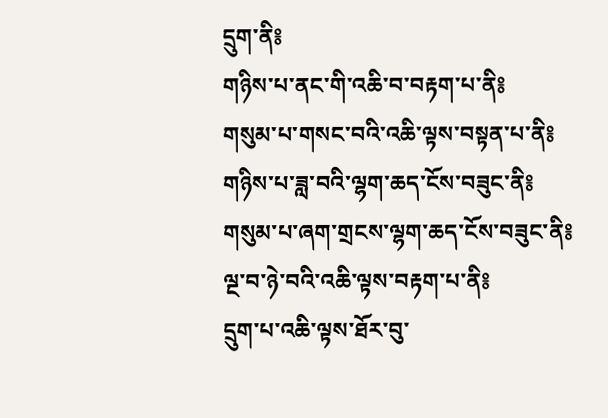དྲུག་ནི༔
གཉིས་པ་ནང་གི་འཆི་བ་བརྟག་པ་ནི༔
གསུམ་པ་གསང་བའི་འཆི་ལྟས་བསྟན་པ་ནི༔
གཉིས་པ་ཟླ་བའི་ལྷག་ཆད་ངོས་བཟུང་ནི༔
གསུམ་པ་ཞག་གྲངས་ལྷག་ཆད་ངོས་བཟུང་ནི༔
ལྔ་བ་ཉེ་བའི་འཆི་ལྟས་བརྟག་པ་ནི༔
དྲུག་པ་འཆི་ལྟས་ཐོར་བུ་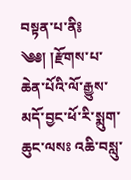བསྟན་པ་ནི༔
༄༅། །རྫོགས་པ་ཆེན་པོའི་ལོ་རྒྱུས་མདོ་བྱང་ཕོ་རི་སྨུག་ཆུང་ལསཿ འཆི་བསླུ་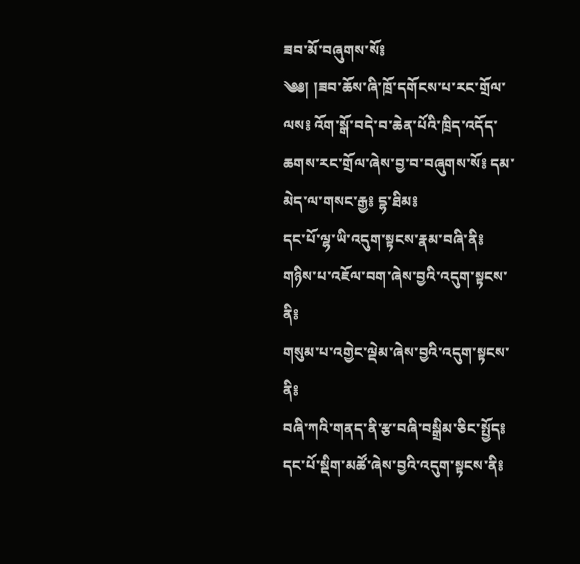ཟབ་མོ་བཞུགས་སོ༔
༄༅། །ཟབ་ཆོས་ཞི་ཁྲོ་དགོངས་པ་རང་གྲོལ་ལས༔ འོག་སྒོ་བདེ་བ་ཆེན་པོའི་ཁྲིད་འདོད་ཆགས་རང་གྲོལ་ཞེས་བྱ་བ་བཞུགས་སོ༔ དམ་མེད་ལ་གསང་རྒྱ༔ དྷ་ཐིམ༔
དང་པོ་ལྷ་ཡི་འདུག་སྟངས་རྣམ་བཞི་ནི༔
གཉིས་པ་འཇོལ་བག་ཞེས་བྱའི་འདུག་སྟངས་ནི༔
གསུམ་པ་འགྱེང་ལྡེམ་ཞེས་བྱའི་འདུག་སྟངས་ནི༔
བཞི་ཀའི་གནད་ནི་རྩ་བཞི་བསྒྲིམ་ཅིང་སྤྱོད༔
དང་པོ་སྡིག་མཚོ་ཞེས་བྱའི་འདུག་སྟངས་ནི༔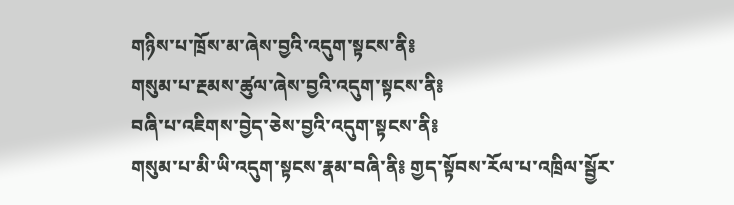གཉིས་པ་ཁྲོས་མ་ཞེས་བྱའི་འདུག་སྟངས་ནི༔
གསུམ་པ་རྔམས་ཚུལ་ཞེས་བྱའི་འདུག་སྟངས་ནི༔
བཞི་པ་འཇིགས་བྱེད་ཅེས་བྱའི་འདུག་སྟངས་ནི༔
གསུམ་པ་མི་ཡི་འདུག་སྟངས་རྣམ་བཞི་ནི༔ གྱད་སྟོབས་རོལ་པ་འཁྲིལ་སྦྱོར་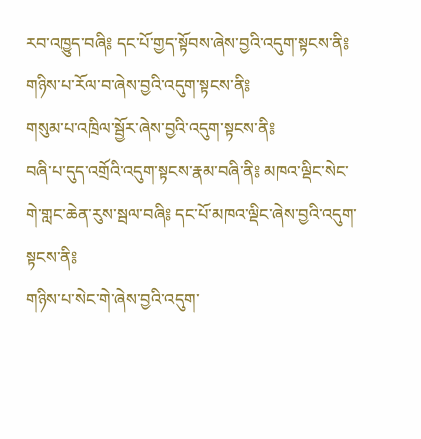རབ་འཁྱུད་བཞི༔ དང་པོ་གྱད་སྟོབས་ཞེས་བྱའི་འདུག་སྟངས་ནི༔
གཉིས་པ་རོལ་བ་ཞེས་བྱའི་འདུག་སྟངས་ནི༔
གསུམ་པ་འཁྲིལ་སྦྱོར་ཞེས་བྱའི་འདུག་སྟངས་ནི༔
བཞི་པ་དུད་འགྲོའི་འདུག་སྟངས་རྣམ་བཞི་ནི༔ མཁའ་ལྡིང་སེང་གེ་གླང་ཆེན་རུས་སྦལ་བཞི༔ དང་པོ་མཁའ་ལྡིང་ཞེས་བྱའི་འདུག་སྟངས་ནི༔
གཉིས་པ་སེང་གེ་ཞེས་བྱའི་འདུག་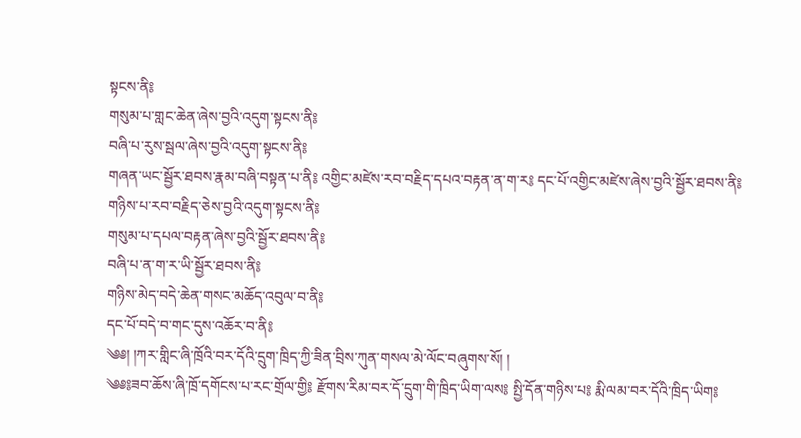སྟངས་ནི༔
གསུམ་པ་གླང་ཆེན་ཞེས་བྱའི་འདུག་སྟངས་ནི༔
བཞི་པ་རུས་སྦལ་ཞེས་བྱའི་འདུག་སྟངས་ནི༔
གཞན་ཡང་སྦྱོར་ཐབས་རྣམ་བཞི་བསྟན་པ་ནི༔ འགྱིང་མཛེས་རབ་བརྗིད་དཔའ་བརྟན་ན་ག་ར༔ དང་པོ་འགྱིང་མཛེས་ཞེས་བྱའི་སྦྱོར་ཐབས་ནི༔
གཉིས་པ་རབ་བརྗིད་ཅེས་བྱའི་འདུག་སྟངས་ནི༔
གསུམ་པ་དཔལ་བརྟན་ཞེས་བྱའི་སྦྱོར་ཐབས་ནི༔
བཞི་པ་ན་ག་ར་ཡི་སྦྱོར་ཐབས་ནི༔
གཉིས་མེད་བདེ་ཆེན་གསང་མཆོད་འབུལ་བ་ནི༔
དང་པོ་བདེ་བ་གང་དུས་འཆོར་བ་ནི༔
༄༅། །ཀར་གླིང་ཞི་ཁྲོའི་བར་དོའི་དྲུག་ཁྲིད་ཀྱི་ཟིན་བྲིས་ཀུན་གསལ་མེ་ལོང་བཞུགས་སོ། །
༄༅༔ཟབ་ཆོས་ཞི་ཁྲོ་དགོངས་པ་རང་གྲོལ་གྱི༔ རྫོགས་རིམ་བར་དོ་དྲུག་གི་ཁྲིད་ཡིག་ལས༔ སྤྱི་དོན་གཉིས་པ༔ རྨི་ལམ་བར་དོའི་ཁྲིད་ཡིག༔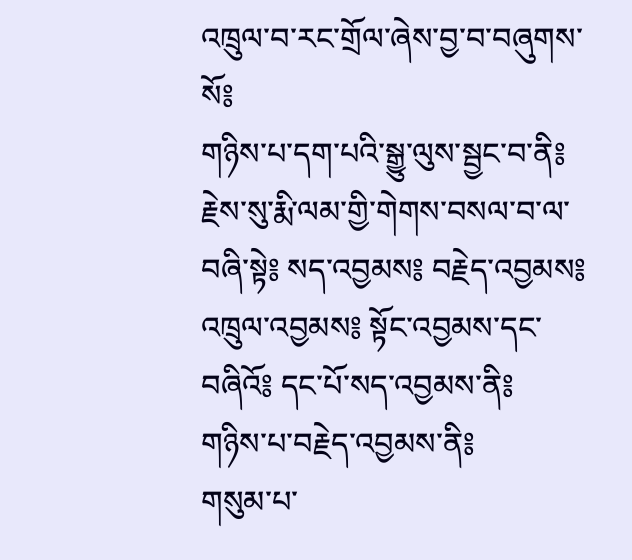འཁྲུལ་བ་རང་གྲོལ་ཞེས་བྱ་བ་བཞུགས་སོ༔
གཉིས་པ་དག་པའི་སྒྱུ་ལུས་སྦྱང་བ་ནི༔
རྗེས་སུ་རྨི་ལམ་གྱི་གེགས་བསལ་བ་ལ་བཞི་སྟེ༔ སད་འབྱམས༔ བརྗེད་འབྱམས༔ འཁྲུལ་འབྱམས༔ སྟོང་འབྱམས་དང་བཞིའོ༔ དང་པོ་སད་འབྱམས་ནི༔
གཉིས་པ་བརྗེད་འབྱམས་ནི༔
གསུམ་པ་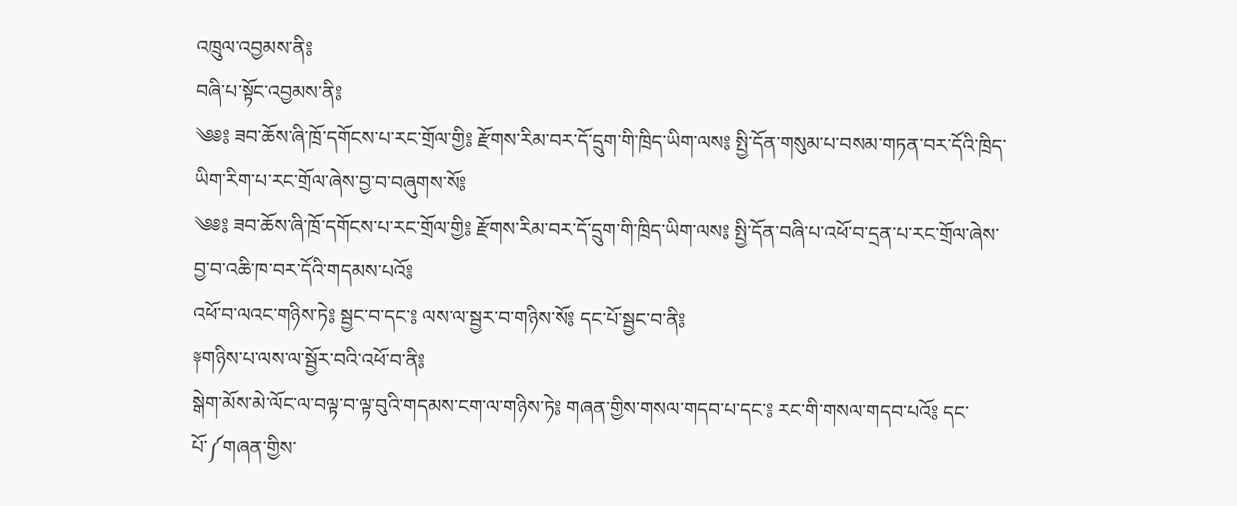འཁྲུལ་འབྱམས་ནི༔
བཞི་པ་སྟོང་འབྱམས་ནི༔
༄༅༔ ཟབ་ཆོས་ཞི་ཁྲོ་དགོངས་པ་རང་གྲོལ་གྱི༔ རྫོགས་རིམ་བར་དོ་དྲུག་གི་ཁྲིད་ཡིག་ལས༔ སྤྱི་དོན་གསུམ་པ་བསམ་གཏན་བར་དོའི་ཁྲིད་ཡིག་རིག་པ་རང་གྲོལ་ཞེས་བྱ་བ་བཞུགས་སོ༔
༄༅༔ ཟབ་ཆོས་ཞི་ཁྲོ་དགོངས་པ་རང་གྲོལ་གྱི༔ རྫོགས་རིམ་བར་དོ་དྲུག་གི་ཁྲིད་ཡིག་ལས༔ སྤྱི་དོན་བཞི་པ་འཕོ་བ་དྲན་པ་རང་གྲོལ་ཞེས་བྱ་བ་འཆི་ཁ་བར་དོའི་གདམས་པའོ༔
འཕོ་བ་ལའང་གཉིས་ཏེ༔ སྦྱང་བ་དང་༔ ལས་ལ་སྦྱར་བ་གཉིས་སོ༔ དང་པོ་སྦྱང་བ་ནི༔
༈གཉིས་པ་ལས་ལ་སྦྱོར་བའི་འཕོ་བ་ནི༔
སྒེག་མོས་མེ་ལོང་ལ་བལྟ་བ་ལྟ་བུའི་གདམས་ངག་ལ་གཉིས་ཏེ༔ གཞན་གྱིས་གསལ་གདབ་པ་དང་༔ རང་གི་གསལ་གདབ་པའོ༔ དང་པོ་༼གཞན་གྱིས་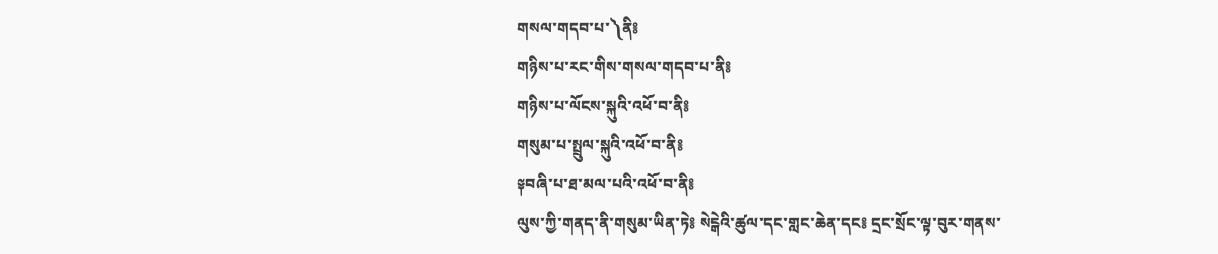གསལ་གདབ་པ་༽ནི༔
གཉིས་པ་རང་གིས་གསལ་གདབ་པ་ནི༔
གཉིས་པ་ལོངས་སྐུའི་འཕོ་བ་ནི༔
གསུམ་པ་སྤྲུལ་སྐུའི་འཕོ་བ་ནི༔
༈བཞི་པ་ཐ་མལ་པའི་འཕོ་བ་ནི༔
ལུས་ཀྱི་གནད་ནི་གསུམ་ཡིན་ཏེ༔ སེངྒེའི་ཚུལ་དང་གླང་ཆེན་དང༔ དྲང་སྲོང་ལྟ་བུར་གནས་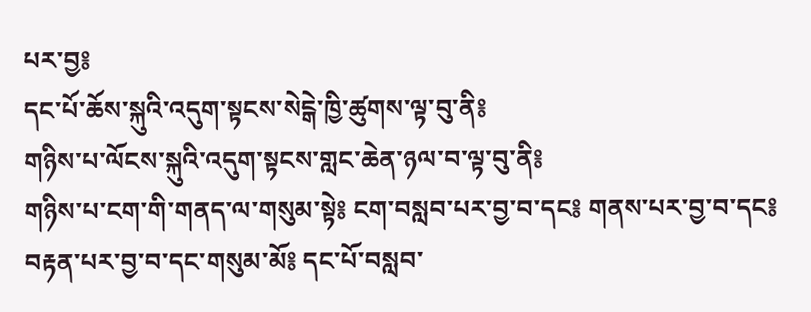པར་བྱ༔
དང་པོ་ཆོས་སྐུའི་འདུག་སྟངས་སེངྒེ་ཁྱི་ཚུགས་ལྟ་བུ་ནི༔
གཉིས་པ་ལོངས་སྐུའི་འདུག་སྟངས་གླང་ཆེན་ཉལ་བ་ལྟ་བུ་ནི༔
གཉིས་པ་ངག་གི་གནད་ལ་གསུམ་སྟེ༔ ངག་བསླབ་པར་བྱ་བ་དང༔ གནས་པར་བྱ་བ་དང༔ བརྟན་པར་བྱ་བ་དང་གསུམ་མོ༔ དང་པོ་བསླབ་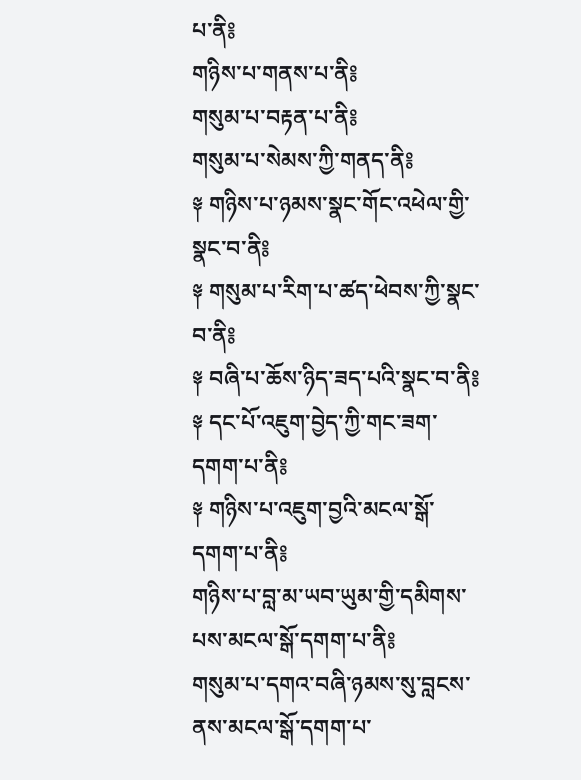པ་ནི༔
གཉིས་པ་གནས་པ་ནི༔
གསུམ་པ་བརྟན་པ་ནི༔
གསུམ་པ་སེམས་ཀྱི་གནད་ནི༔
༈ གཉིས་པ་ཉམས་སྣང་གོང་འཕེལ་གྱི་སྣང་བ་ནི༔
༈ གསུམ་པ་རིག་པ་ཚད་ཕེབས་ཀྱི་སྣང་བ་ནི༔
༈ བཞི་པ་ཆོས་ཉིད་ཟད་པའི་སྣང་བ་ནི༔
༈ དང་པོ་འཇུག་བྱེད་ཀྱི་གང་ཟག་དགག་པ་ནི༔
༈ གཉིས་པ་འཇུག་བྱའི་མངལ་སྒོ་དགག་པ་ནི༔
གཉིས་པ་བླ་མ་ཡབ་ཡུམ་གྱི་དམིགས་པས་མངལ་སྒོ་དགག་པ་ནི༔
གསུམ་པ་དགའ་བཞི་ཉམས་སུ་བླངས་ནས་མངལ་སྒོ་དགག་པ་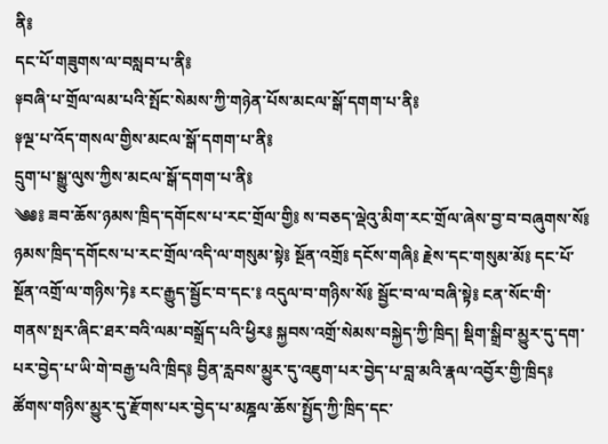ནི༔
དང་པོ་གཟུགས་ལ་བསླབ་པ་ནི༔
༈བཞི་པ་གྲོལ་ལམ་པའི་སྤོང་སེམས་ཀྱི་གཉེན་པོས་མངལ་སྒོ་དགག་པ་ནི༔
༈ལྔ་པ་འོད་གསལ་གྱིས་མངལ་སྒོ་དགག་པ་ནི༔
དྲུག་པ་སྒྱུ་ལུས་ཀྱིས་མངལ་སྒོ་དགག་པ་ནི༔
༄༅༔ ཟབ་ཆོས་ཉམས་ཁྲིད་དགོངས་པ་རང་གྲོལ་གྱི༔ ས་བཅད་ལྡེའུ་མིག་རང་གྲོལ་ཞེས་བྱ་བ་བཞུགས་སོ༔
ཉམས་ཁྲིད་དགོངས་པ་རང་གྲོལ་འདི་ལ་གསུམ་སྟེ༔ སྔོན་འགྲོ༔ དངོས་གཞི༔ རྗེས་དང་གསུམ་མོ༔ དང་པོ་སྔོན་འགྲོ་ལ་གཉིས་ཏེ༔ རང་རྒྱུད་སྦྱོང་བ་དང་༔ འདུལ་བ་གཉིས་སོ༔ སྦྱོང་བ་ལ་བཞི་སྟེ༔ ངན་སོང་གི་གནས་སྤར་ཞིང་ཐར་བའི་ལམ་བསྒྲོད་པའི་ཕྱིར༔ སྐྱབས་འགྲོ་སེམས་བསྐྱེད་ཀྱི་ཁྲིད། སྡིག་སྒྲིབ་མྱུར་དུ་དག་པར་བྱེད་པ་ཡི་གེ་བརྒྱ་པའི་ཁྲིད༔ བྱིན་རླབས་མྱུར་དུ་འཇུག་པར་བྱེད་པ་བླ་མའི་རྣལ་འབྱོར་གྱི་ཁྲིད༔ ཚོགས་གཉིས་མྱུར་དུ་རྫོགས་པར་བྱེད་པ་མཎྜལ་ཆོས་སྤྱོད་ཀྱི་ཁྲིད་དང་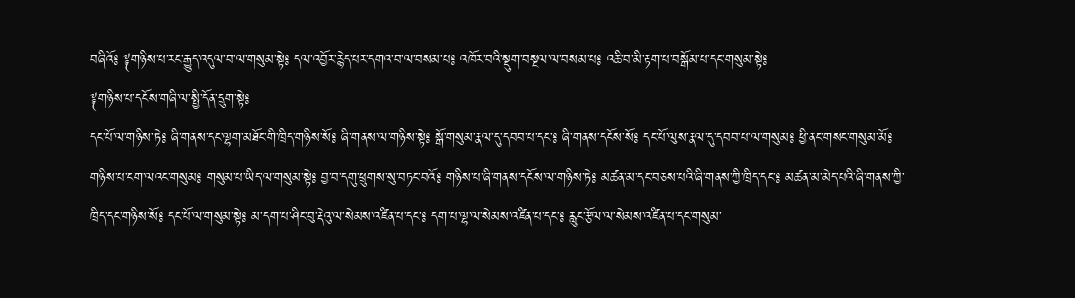བཞིའོ༔ ༈གཉིས་པ་རང་རྒྱུད་འདུལ་བ་ལ་གསུམ་སྟེ༔ དལ་འབྱོར་རྙེད་པར་དགའ་བ་ལ་བསམ་པ༔ འཁོར་བའི་སྡུག་བསྔལ་ལ་བསམ་པ༔ འཆི་བ་མི་རྟག་པ་བསྒོམ་པ་དང་གསུམ་སྟེ༔
༈གཉིས་པ་དངོས་གཞི་ལ་སྤྱི་དོན་དྲུག་སྟེ༔
དང་པོ་ལ་གཉིས་ཏེ༔ ཞི་གནས་དང་ལྷག་མཐོང་གི་ཁྲིད་གཉིས་སོ༔ ཞི་གནས་ལ་གཉིས་སྟེ༔ སྒོ་གསུམ་རྣལ་དུ་དབབ་པ་དང་༔ ཞི་གནས་དངོས་སོ༔ དང་པོ་ལུས་རྣལ་དུ་དབབ་པ་ལ་གསུམ༔ ཕྱི་ནང་གསང་གསུམ་མོ༔ གཉིས་པ་ངག་ལའང་གསུམ༔ གསུམ་པ་ཡིད་ལ་གསུམ་སྟེ༔ བྱ་བ་དགུ་ཕྲུགས་སུ་བཏང་བའོ༔ གཉིས་པ་ཞི་གནས་དངོས་ལ་གཉིས་ཏེ༔ མཚན་མ་དང་བཅས་པའི་ཞི་གནས་ཀྱི་ཁྲིད་དང་༔ མཚན་མ་མེད་པའི་ཞི་གནས་ཀྱི་ཁྲིད་དང་གཉིས་སོ༔ དང་པོ་ལ་གསུམ་སྟེ༔ མ་དག་པ་ཤིང་བུ་རྡེའུ་ལ་སེམས་འཛིན་པ་དང་༔ དག་པ་ལྷ་ལ་སེམས་འཛིན་པ་དང་༔ རླུང་རྩོལ་ལ་སེམས་འཛིན་པ་དང་གསུམ་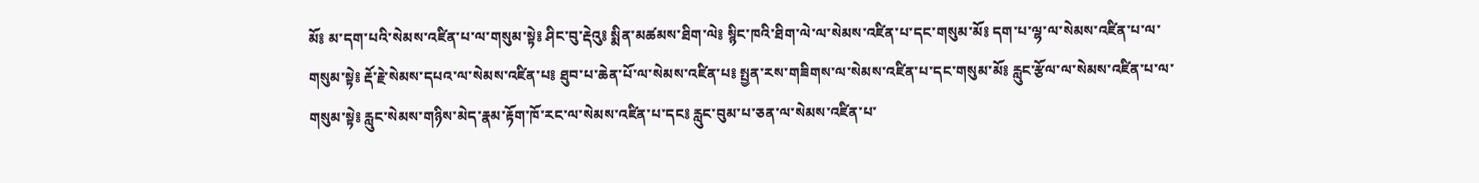མོ༔ མ་དག་པའི་སེམས་འཛིན་པ་ལ་གསུམ་སྟེ༔ ཤིང་བུ་རྡེའུ༔ སྨིན་མཚམས་ཐིག་ལེ༔ སྙིང་ཁའི་ཐིག་ལེ་ལ་སེམས་འཛིན་པ་དང་གསུམ་མོ༔ དག་པ་ལྷ་ལ་སེམས་འཛིན་པ་ལ་གསུམ་སྟེ༔ རྡོ་རྗེ་སེམས་དཔའ་ལ་སེམས་འཛིན་པ༔ ཐུབ་པ་ཆེན་པོ་ལ་སེམས་འཛིན་པ༔ སྤྱན་རས་གཟིགས་ལ་སེམས་འཛིན་པ་དང་གསུམ་མོ༔ རླུང་རྩོལ་ལ་སེམས་འཛིན་པ་ལ་གསུམ་སྟེ༔ རླུང་སེམས་གཉིས་མེད་རྣམ་རྟོག་ཁོ་རང་ལ་སེམས་འཛིན་པ་དང༔ རླུང་བུམ་པ་ཅན་ལ་སེམས་འཛིན་པ་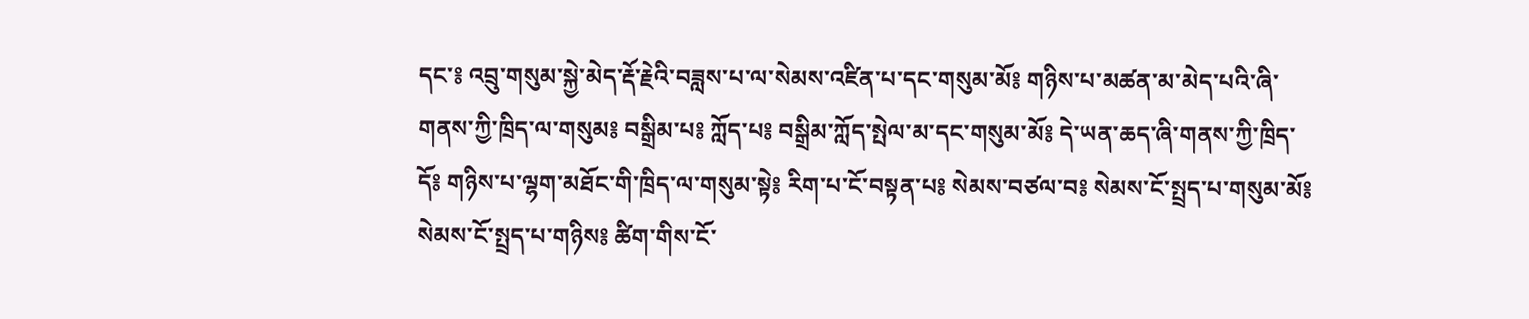དང་༔ འབྲུ་གསུམ་སྐྱེ་མེད་རྡོ་རྗེའི་བཟླས་པ་ལ་སེམས་འཛིན་པ་དང་གསུམ་མོ༔ གཉིས་པ་མཚན་མ་མེད་པའི་ཞི་གནས་ཀྱི་ཁྲིད་ལ་གསུམ༔ བསྒྲིམ་པ༔ ཀློད་པ༔ བསྒྲིམ་ཀློད་སྤེལ་མ་དང་གསུམ་མོ༔ དེ་ཡན་ཆད་ཞི་གནས་ཀྱི་ཁྲིད་དོ༔ གཉིས་པ་ལྷག་མཐོང་གི་ཁྲིད་ལ་གསུམ་སྟེ༔ རིག་པ་ངོ་བསྟན་པ༔ སེམས་བཙལ་བ༔ སེམས་ངོ་སྤྲད་པ་གསུམ་མོ༔ སེམས་ངོ་སྤྲད་པ་གཉིས༔ ཚིག་གིས་ངོ་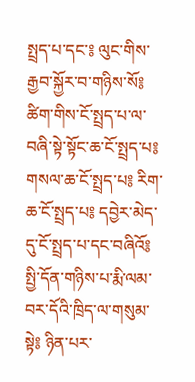སྤྲད་པ་དང་༔ ལུང་གིས་རྒྱབ་སྐྱོར་བ་གཉིས་སོ༔ ཚིག་གིས་ངོ་སྤྲད་པ་ལ་བཞི་སྟེ་སྟོང་ཆ་ངོ་སྤྲད་པ༔ གསལ་ཆ་ངོ་སྤྲད་པ༔ རིག་ཆ་ངོ་སྤྲད་པ༔ དབྱེར་མེད་དུ་ངོ་སྤྲད་པ་དང་བཞིའོ༔
སྤྱི་དོན་གཉིས་པ་རྨི་ལམ་བར་དོའི་ཁྲིད་ལ་གསུམ་སྟེ༔ ཉིན་པར་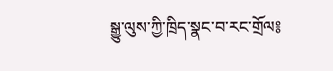སྒྱུ་ལུས་ཀྱི་ཁྲིད་སྣང་བ་རང་གྲོལ༔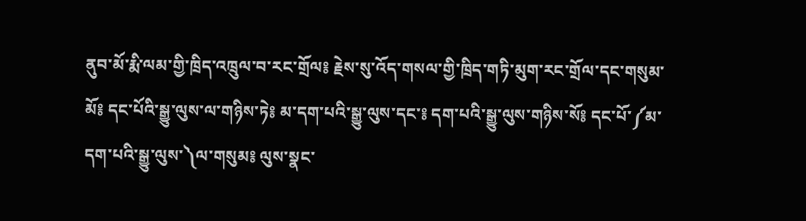ནུབ་མོ་རྨི་ལམ་གྱི་ཁྲིད་འཁྲུལ་བ་རང་གྲོལ༔ རྗེས་སུ་འོད་གསལ་གྱི་ཁྲིད་གཏི་མུག་རང་གྲོལ་དང་གསུམ་མོ༔ དང་པོའི་སྒྱུ་ལུས་ལ་གཉིས་ཏེ༔ མ་དག་པའི་སྒྱུ་ལུས་དང་༔ དག་པའི་སྒྱུ་ལུས་གཉིས་སོ༔ དང་པོ་༼མ་དག་པའི་སྒྱུ་ལུས་༽ལ་གསུམ༔ ལུས་སྣང་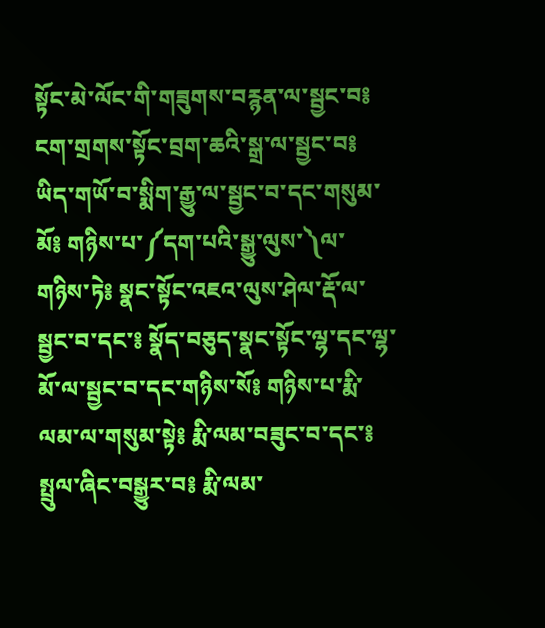སྟོང་མེ་ལོང་གི་གཟུགས་བརྙན་ལ་སྦྱང་བ༔ ངག་གྲགས་སྟོང་བྲག་ཆའི་སྒྲ་ལ་སྦྱང་བ༔ ཡིད་གཡོ་བ་སྨིག་རྒྱུ་ལ་སྦྱང་བ་དང་གསུམ་མོ༔ གཉིས་པ་༼དག་པའི་སྒྱུ་ལུས་༽ལ་གཉིས་ཏེ༔ སྣང་སྟོང་འཇའ་ལུས་ཤེལ་རྡོ་ལ་སྦྱང་བ་དང་༔ སྣོད་བཅུད་སྣང་སྟོང་ལྷ་དང་ལྷ་མོ་ལ་སྦྱང་བ་དང་གཉིས་སོ༔ གཉིས་པ་རྨི་ལམ་ལ་གསུམ་སྟེ༔ རྨི་ལམ་བཟུང་བ་དང་༔ སྤྲུལ་ཞིང་བསྒྱུར་བ༔ རྨི་ལམ་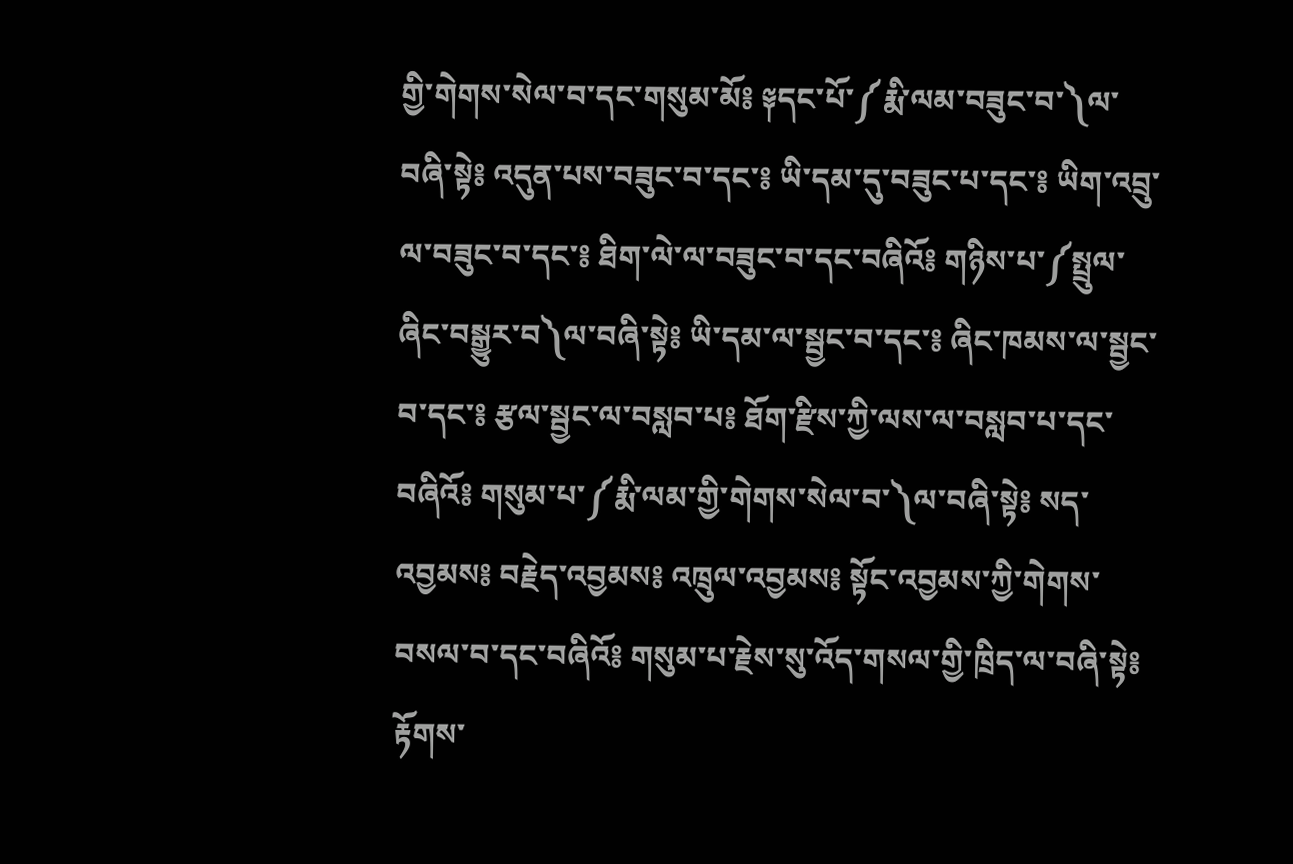གྱི་གེགས་སེལ་བ་དང་གསུམ་མོ༔ ༈དང་པོ་༼རྨི་ལམ་བཟུང་བ་༽ལ་བཞི་སྟེ༔ འདུན་པས་བཟུང་བ་དང་༔ ཡི་དམ་དུ་བཟུང་པ་དང་༔ ཡིག་འབྲུ་ལ་བཟུང་བ་དང་༔ ཐིག་ལེ་ལ་བཟུང་བ་དང་བཞིའོ༔ གཉིས་པ་༼སྤྲུལ་ཞིང་བསྒྱུར་བ༽ལ་བཞི་སྟེ༔ ཡི་དམ་ལ་སྦྱང་བ་དང་༔ ཞིང་ཁམས་ལ་སྦྱང་བ་དང་༔ རྩལ་སྦྱང་ལ་བསླབ་པ༔ ཐོག་རྫིས་ཀྱི་ལས་ལ་བསླབ་པ་དང་བཞིའོ༔ གསུམ་པ་༼རྨི་ལམ་གྱི་གེགས་སེལ་བ་༽ལ་བཞི་སྟེ༔ སད་འབྱམས༔ བརྗེད་འབྱམས༔ འཁྲུལ་འབྱམས༔ སྟོང་འབྱམས་ཀྱི་གེགས་བསལ་བ་དང་བཞིའོ༔ གསུམ་པ་རྗེས་སུ་འོད་གསལ་གྱི་ཁྲིད་ལ་བཞི་སྟེ༔ རྟོགས་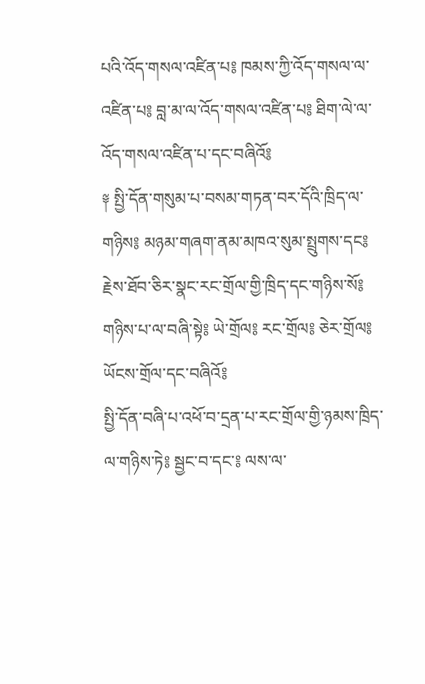པའི་འོད་གསལ་འཛིན་པ༔ ཁམས་ཀྱི་འོད་གསལ་ལ་འཛིན་པ༔ བླ་མ་ལ་འོད་གསལ་འཛིན་པ༔ ཐིག་ལེ་ལ་འོད་གསལ་འཛིན་པ་དང་བཞིའོ༔
༈ སྤྱི་དོན་གསུམ་པ་བསམ་གཏན་བར་དོའི་ཁྲིད་ལ་གཉིས༔ མཉམ་གཞག་ནམ་མཁའ་སུམ་སྤྲུགས་དང༔ རྗེས་ཐོབ་ཅིར་སྣང་རང་གྲོལ་གྱི་ཁྲིད་དང་གཉིས་སོ༔ གཉིས་པ་ལ་བཞི་སྟེ༔ ཡེ་གྲོལ༔ རང་གྲོལ༔ ཅེར་གྲོལ༔ ཡོངས་གྲོལ་དང་བཞིའོ༔
སྤྱི་དོན་བཞི་པ་འཕོ་བ་དྲན་པ་རང་གྲོལ་གྱི་ཉམས་ཁྲིད་ལ་གཉིས་ཏེ༔ སྦྱང་བ་དང་༔ ལས་ལ་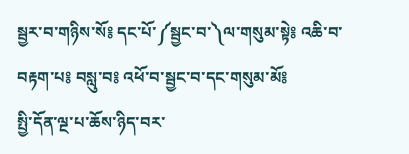སྦྱར་བ་གཉིས་སོ༔ དང་པོ་༼སྦྱང་བ་༽ལ་གསུམ་སྟེ༔ འཆི་བ་བརྟག་པ༔ བསླུ་བ༔ འཕོ་བ་སྦྱང་བ་དང་གསུམ་མོ༔
སྤྱི་དོན་ལྔ་པ་ཆོས་ཉིད་བར་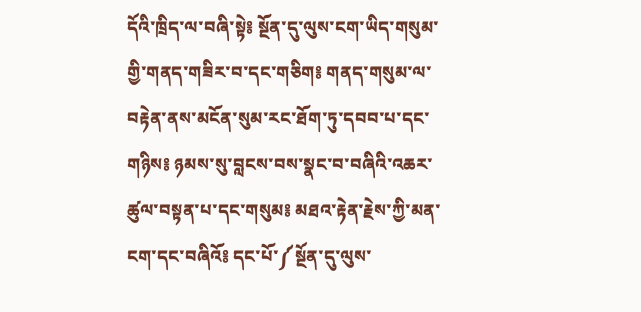དོའི་ཁྲིད་ལ་བཞི་སྟེ༔ སྔོན་དུ་ལུས་ངག་ཡིད་གསུམ་གྱི་གནད་གཟིར་བ་དང་གཅིག༔ གནད་གསུམ་ལ་བརྟེན་ནས་མངོན་སུམ་རང་ཐོག་ཏུ་དབབ་པ་དང་གཉིས༔ ཉམས་སུ་བླངས་བས་སྣང་བ་བཞིའི་འཆར་ཚུལ་བསྟན་པ་དང་གསུམ༔ མཐའ་རྟེན་རྗེས་ཀྱི་མན་ངག་དང་བཞིའོ༔ དང་པོ་༼སྔོན་དུ་ལུས་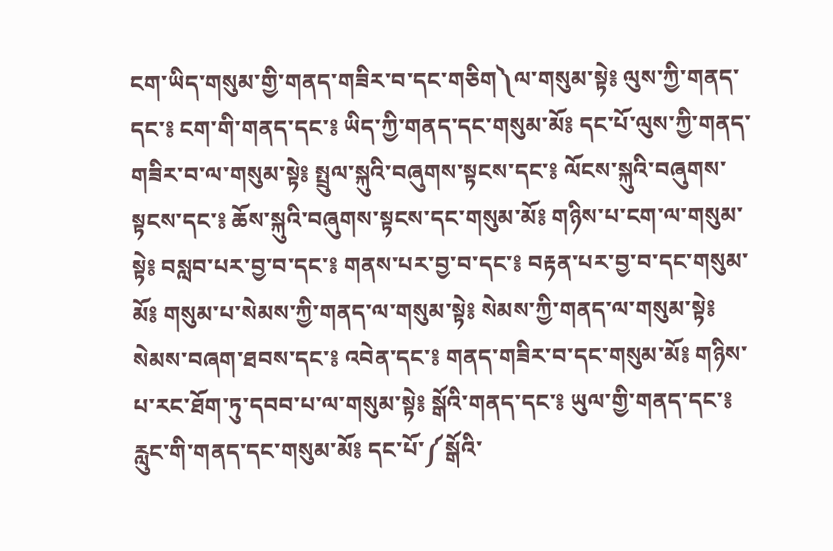ངག་ཡིད་གསུམ་གྱི་གནད་གཟིར་བ་དང་གཅིག༽ལ་གསུམ་སྟེ༔ ལུས་ཀྱི་གནད་དང་༔ ངག་གི་གནད་དང་༔ ཡིད་ཀྱི་གནད་དང་གསུམ་མོ༔ དང་པོ་ལུས་ཀྱི་གནད་གཟིར་བ་ལ་གསུམ་སྟེ༔ སྤྲུལ་སྐུའི་བཞུགས་སྟངས་དང་༔ ལོངས་སྐུའི་བཞུགས་སྟངས་དང་༔ ཆོས་སྐུའི་བཞུགས་སྟངས་དང་གསུམ་མོ༔ གཉིས་པ་ངག་ལ་གསུམ་སྟེ༔ བསླབ་པར་བྱ་བ་དང་༔ གནས་པར་བྱ་བ་དང་༔ བརྟན་པར་བྱ་བ་དང་གསུམ་མོ༔ གསུམ་པ་སེམས་ཀྱི་གནད་ལ་གསུམ་སྟེ༔ སེམས་ཀྱི་གནད་ལ་གསུམ་སྟེ༔ སེམས་བཞག་ཐབས་དང་༔ འབེན་དང་༔ གནད་གཟིར་བ་དང་གསུམ་མོ༔ གཉིས་པ་རང་ཐོག་ཏུ་དབབ་པ་ལ་གསུམ་སྟེ༔ སྒོའི་གནད་དང་༔ ཡུལ་གྱི་གནད་དང་༔ རླུང་གི་གནད་དང་གསུམ་མོ༔ དང་པོ་༼སྒོའི་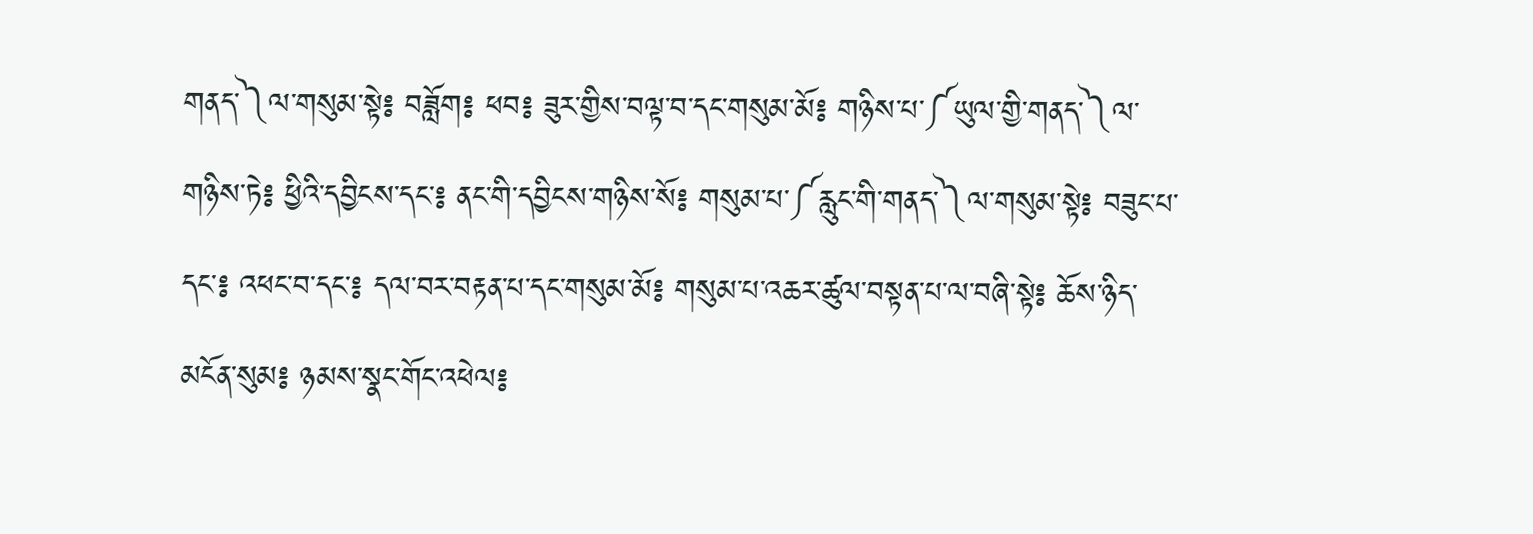གནད་༽ལ་གསུམ་སྟེ༔ བཟློག༔ ཕབ༔ ཟུར་གྱིས་བལྟ་བ་དང་གསུམ་མོ༔ གཉིས་པ་༼ཡུལ་གྱི་གནད་༽ལ་གཉིས་ཏེ༔ ཕྱིའི་དབྱིངས་དང་༔ ནང་གི་དབྱིངས་གཉིས་སོ༔ གསུམ་པ་༼རླུང་གི་གནད་༽ལ་གསུམ་སྟེ༔ བཟུང་པ་དང་༔ འཕང་བ་དང་༔ དལ་བར་བརྟན་པ་དང་གསུམ་མོ༔ གསུམ་པ་འཆར་ཚུལ་བསྟན་པ་ལ་བཞི་སྟེ༔ ཆོས་ཉིད་མངོན་སུམ༔ ཉམས་སྣང་གོང་འཕེལ༔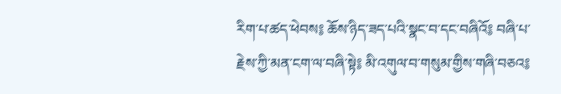རིག་པ་ཚད་ཕེབས༔ ཆོས་ཉིད་ཟད་པའི་སྣང་བ་དང་བཞིའོ༔ བཞི་པ་རྗེས་ཀྱི་མན་ངག་ལ་བཞི་སྟེ༔ མི་འགུལ་བ་གསུམ་གྱིས་གཞི་བཅའ༔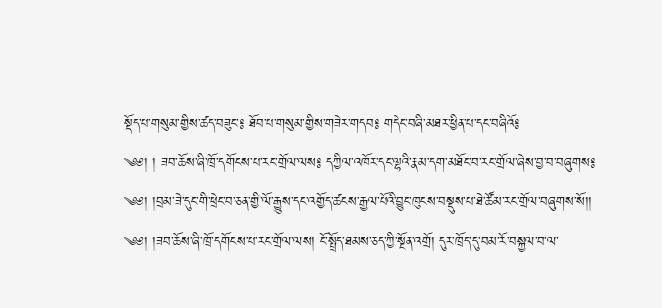སྡོད་པ་གསུམ་གྱིས་ཚད་བཟུང་༔ ཐོབ་པ་གསུམ་གྱིས་གཟེར་གདབ༔ གདེང་བཞི་མཐར་ཕྱིན་པ་དང་བཞིའོ༔
༄༅། ། ཟབ་ཆོས་ཞི་ཁྲོ་དགོངས་པ་རང་གྲོལ་ལས༔ དཀྱིལ་འཁོར་དང་ལྷའི་རྣམ་དག་མཐོང་བ་རང་གྲོལ་ཞེས་བྱ་བ་བཞུགས༔
༄༅། །བྲམ་ཟེ་དུང་གི་ཕྲེང་བ་ཅན་གྱི་ལོ་རྒྱུས་དང་འགྱོད་ཚངས་རྒྱལ་པོའི་བྱུང་ཁུངས་བསྡུས་པ་ཐེ་ཚོམ་རང་གྲོལ་བཞུགས་སོ།།
༄༅། །ཟབ་ཆོས་ཞི་ཁྲོ་དགོངས་པ་རང་གྲོལ་ལས། ངོ་སྤྲོད་ཐམས་ཅད་ཀྱི་སྔོན་འགྲོ། དུར་ཁྲོད་དུ་བམ་རོ་བསྐྱལ་བ་ལ་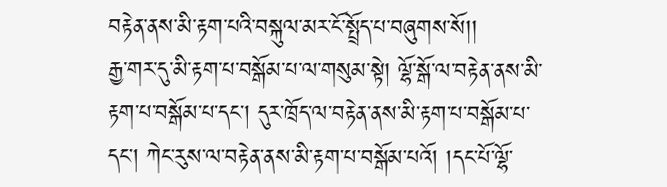བརྟེན་ནས་མི་རྟག་པའི་བསྐུལ་མར་ངོ་སྤྲོད་པ་བཞུགས་སོ།།
རྒྱ་གར་དུ་མི་རྟག་པ་བསྒོམ་པ་ལ་གསུམ་སྟེ། ལྷོ་སྒོ་ལ་བརྟེན་ནས་མི་རྟག་པ་བསྒོམ་པ་དང་། དུར་ཁྲོད་ལ་བརྟེན་ནས་མི་རྟག་པ་བསྒོམ་པ་དང་། ཀེང་རུས་ལ་བརྟེན་ནས་མི་རྟག་པ་བསྒོམ་པའོ། །དང་པོ་ལྷོ་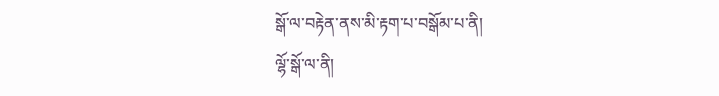སྒོ་ལ་བརྟེན་ནས་མི་རྟག་པ་བསྒོམ་པ་ནི།
ལྷོ་སྒོ་ལ་ནི།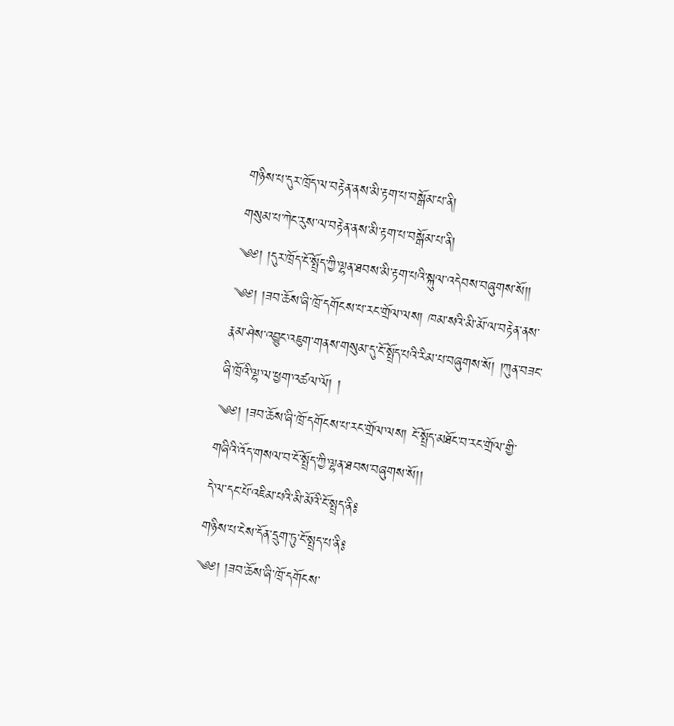གཉིས་པ་དུར་ཁྲོད་ལ་བརྟེན་ནས་མི་རྟག་པ་བསྒོམ་པ་ནི།
གསུམ་པ་ཀེང་རུས་ལ་བརྟེན་ནས་མི་རྟག་པ་བསྒོམ་པ་ནི།
༄༅། །དུར་ཁྲོད་ངོ་སྤྲོད་ཀྱི་ལྷན་ཐབས་མི་རྟག་པའི་སྐུལ་འདེབས་བཞུགས་སོ།།
༄༅། །ཟབ་ཆོས་ཞི་ཁྲོ་དགོངས་པ་རང་གྲོལ་ལས། ཁམ་སའི་མི་མོ་ལ་བརྟེན་ནས་རྣམ་ཤེས་འབྱུང་འཇུག་གནས་གསུམ་དུ་ངོ་སྤྲོད་པའི་རིམ་པ་བཞུགས་སོ། །ཀུན་བཟང་ཞི་ཁྲོའི་ལྷ་ལ་ཕྱག་འཚལ་ལོ། །
༄༅། །ཟབ་ཆོས་ཞི་ཁྲོ་དགོངས་པ་རང་གྲོལ་ལས། ངོ་སྤྲོད་མཐོང་བ་རང་གྲོལ་གྱི་གཞིའི་འོད་གསལ་བ་ངོ་སྤྲོད་ཀྱི་ལྷན་ཐབས་བཞུགས་སོ།།
དེ་ལ་དང་པོ་འཇིམ་པའི་མི་མོའི་ངོ་སྤྲད་ནི༔
གཉིས་པ་ངེས་དོན་དྲུག་ཏུ་ངོ་སྤྲད་པ་ནི༔
༄༅། །ཟབ་ཆོས་ཞི་ཁྲོ་དགོངས་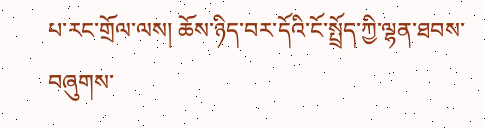པ་རང་གྲོལ་ལས། ཆོས་ཉིད་བར་དོའི་ངོ་སྤྲོད་ཀྱི་ལྷན་ཐབས་བཞུགས་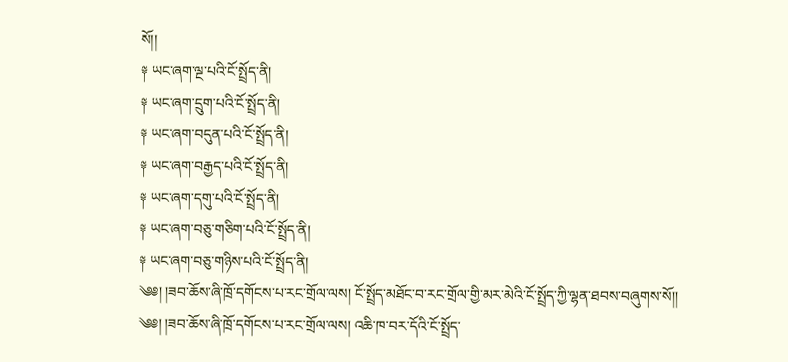སོ།།
༈ ཡང་ཞག་ལྔ་པའི་ངོ་སྤྲོད་ནི།
༈ ཡང་ཞག་དྲུག་པའི་ངོ་སྤྲོད་ནི།
༈ ཡང་ཞག་བདུན་པའི་ངོ་སྤྲོད་ནི།
༈ ཡང་ཞག་བརྒྱད་པའི་ངོ་སྤྲོད་ནི།
༈ ཡང་ཞག་དགུ་པའི་ངོ་སྤྲོད་ནི།
༈ ཡང་ཞག་བཅུ་གཅིག་པའི་ངོ་སྤྲོད་ནི།
༈ ཡང་ཞག་བཅུ་གཉིས་པའི་ངོ་སྤྲོད་ནི།
༄༅། །ཟབ་ཆོས་ཞི་ཁྲོ་དགོངས་པ་རང་གྲོལ་ལས། ངོ་སྤྲོད་མཐོང་བ་རང་གྲོལ་གྱི་མར་མེའི་ངོ་སྤྲོད་ཀྱི་ལྷན་ཐབས་བཞུགས་སོ།།
༄༅། །ཟབ་ཆོས་ཞི་ཁྲོ་དགོངས་པ་རང་གྲོལ་ལས། འཆི་ཁ་བར་དོའི་ངོ་སྤྲོད་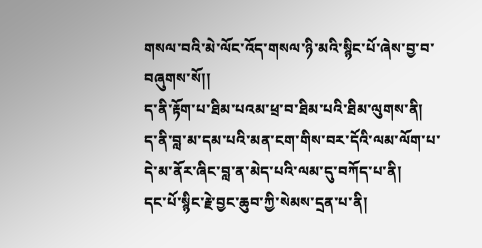གསལ་བའི་མེ་ལོང་འོད་གསལ་ཉི་མའི་སྙིང་པོ་ཞེས་བྱ་བ་བཞུགས་སོ།།
ད་ནི་རྟོག་པ་ཐིམ་པའམ་ཕྲ་བ་ཐིམ་པའི་ཐིམ་ལུགས་ནི།
ད་ནི་བླ་མ་དམ་པའི་མན་ངག་གིས་བར་དོའི་ལམ་ལོག་པ་དེ་མ་ནོར་ཞིང་བླ་ན་མེད་པའི་ལམ་དུ་བཀོད་པ་ནི།
དང་པོ་སྙིང་རྗེ་བྱང་ཆུབ་ཀྱི་སེམས་དྲན་པ་ནི།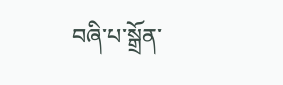བཞི་པ་སྒྲོན་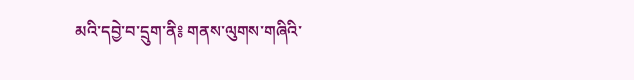མའི་དབྱེ་བ་དྲུག་ནི༔ གནས་ལུགས་གཞིའི་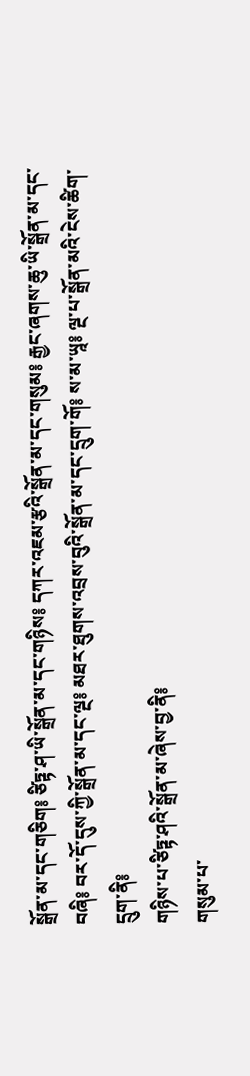སྒྲོན་མ་དང་གཅིག༔ ཙིཏྟ་ཤ་ཡི་སྒྲོན་མ་དང་གཉིས༔ དཀར་འཇམ་རྩའི་སྒྲོན་མ་དང་གསུམ༔ རྒྱང་ཞགས་ཆུ་ཡི་སྒྲོན་མ་དང་བཞི༔ བར་དོ་དུས་ཀྱི་སྒྲོན་མ་དང་ལྔ༔ མཐར་ཐུགས་འབྲས་བུའི་སྒྲོན་མ་དང་དྲུག་གོ༔ ས་མ་ཡཱ༔ ལྔ་པ་སྒྲོན་མའི་ངེས་ཚིག་དྲུག་ནི༔
གཉིས་པ་ཙིཏྟ་ཤའི་སྒྲོན་མ་ཞེས་བྱ་ནི༔
གསུམ་པ་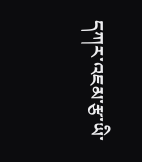དཀར་འཇམ་རྩ་ཡི་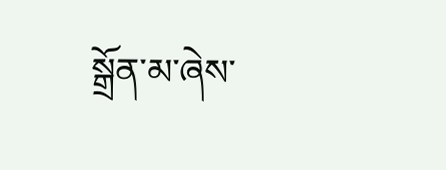སྒྲོན་མ་ཞེས་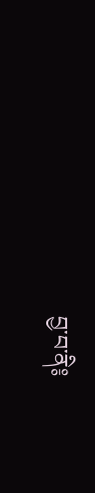བྱ་བ་ནི༔